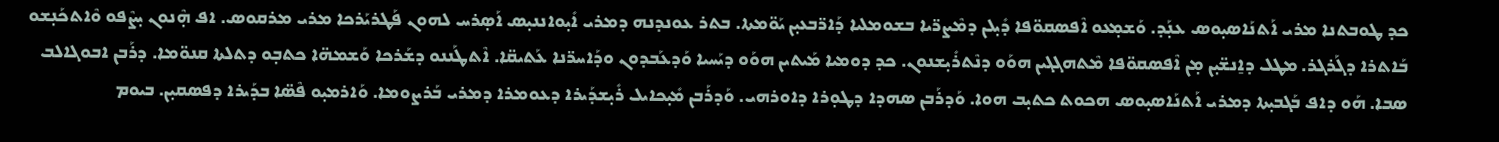ܟܕ ܛܘܒܬܢܐ ܡܪܝ ܐܰܬܢܰܐܣܝ̣ܘܣ ܥܢ̣ܰܕ. ܘܰܫܡ̣ܥܘ ܐܶܦܣܩܘ̈ܦܐ ܕܺܝ̣ܠܢ ܕܡܶܨܪ̈ܝܐ ܒܫܘܡܠܝܐ ܕܰܐܪ̈ܒܥܝ̣ܢ ܝܰܘ̈ܡܬܐ. ܒܬܪ ܥܘܢܕܢܗ ܕܡܪܝ ܐܺܝ̣ܘܐܢܢܝ̣ܣ ܐܰܣ̣ܪܚ ܠܗܘܢ ܦܰܛܪܝܰܪܟܐ ܡܪܝ ܡܪܩܘܣ. ܐܦ ܗ̣ܶܢܘܢ ܝ̣ܨܶܦܘ ܘܶܐܬܟܰܢ̣ܫܘ ܒܰܐܬܪܐ ܕܓܰܪܓܪ. ܡܛܠ ܕܐ̱ܢܫ̈ܝ̣ܢ ܡ̣ܢ ܐܶܦܣܩܘ̈ܦܐ ܡܶܬܗܓܓܝܢ ܗܘܰܘ ܕܢܶܬܪܺܝ̣ܫܢܘܢ. ܟܕ ܕܘܡܝܐ ܡܰܝܬܝܢ ܗܘܰܘ ܕܝܰܚܝܐ ܘܰܕܥܰܒܕܘܢ ܘܕܰܐܚܪ̈ܢܐ ܥܰܬܝܩ̈ܐ. ܐܶܬܛܰܢܢܘ ܕܫܰܪܟܐ ܘܰܫܡܗ̈ܐ ܟܬܒ̣ܘ ܕܬܠܬܐ ܩܢܘ̈ܡܐ. ܕܪܰܒܢ ܐܒܘܓܐܠܒ ܣܒܐ. ܗܰܘ ܕܐܦ ܒܰܓܒܝ̣ܬܐ ܕܡܪܝ ܐܰܬܢܰܐܣܝ̣ܘܣ ܗܟܘܬ ܟܬܝ̣ܒ ܗܘܐ. ܘܰܕܪܰܒܢ ܣܗܕܐ ܕܛܘ̣ܪܐ ܕܐܘܪܗܝ. ܘܰܕܪܰܒܢ ܡܺܝ̣ܟܐܝܠ ܪܺܝ̣ܫܕܰܝܪܐ ܕܥܘܡܪܐ ܕܡܪܝ ܒܰܪܨܘܡܐ. ܘܰܐܪܡܝ̣ܘ ܦܶܣ̈ܐ ܒܕܰܝܪܐ ܕܦܣܩܝ̣ܢ. ܒܝܘܡ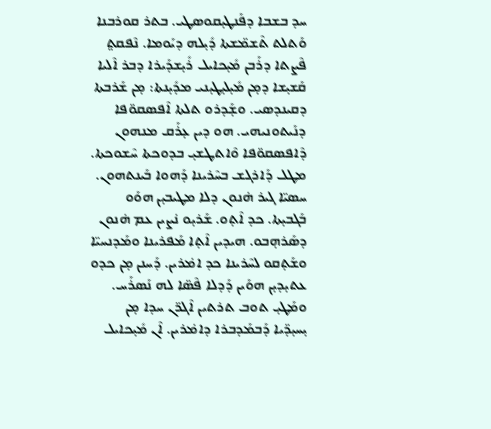ܚܕ ܒܫܒܐ ܕܦܰܢܛܝ̣ܩܘܣܛܝ. ܒܬܪ ܩܘܪܒܢܐ ܘܰܬܠܬ ܬܶܫܡ̈ܫܬܐ ܕܺܝ̣ܠܗ ܕܝܰܘܡܐ. ܢܶܦܩܬ݀ ܦܶܨܬܐ ܕܪܰܒܢ ܡܺܝ̣ܟܐܝܠ ܪܺܝ̣ܫܕܰܝܪܐ ܕܒܪ ܐܶܠܝܐ ܩܰܫܝ̣ܫܐ ܕܡ̣ܢ ܡܺܝ̣ܠܝ̣ܛܝ̣ܢܝ ܡܕܺܝ̣ܢܬܐ: ܡ̣ܢ ܫܰܪܒܬܐ ܕܩܝܢܕܣܝ. ܘܫ̣ܰܕܪܘ ܬܠܬܐ ܐܶܦܣܩܘ̈ܦܐ ܕܢܰܝܬܘܢܝܗܝ. ܗܘ ܕܝܢ ܥ̣ܪܰܩ ܡܢܗܘܢ ܕܶܐܦܣܩܘ̈ܦܐ ܘܶܐܬܛܫܝ̣ ܒܕܘܟܬܐ ܚܶܫܘܟܬܐ. ܡܛܠ ܕܰܐܪܓܫ ܒܚܶܪܝܢܐ ܕܰܗܘܐ ܒܰܝܢܬܗܘܢ. ܚܣܝ̈ܐ ܓܝܪ ܗ̇ܢܘܢ ܕܠܐ ܡܛܝܒܝ̣ܢ ܗܘܰܘ ܒܰܓܒܝ̣ܬܐ. ܟܕ ܐܶܬ̣ܘ. ܫܰܪܝ̣ܘ ܢ̇ܨܝܢ ܥܡ ܗ̇ܢܘܢ ܕܣܰܪܗ̣ܒܘ. ܗܝܕܝܢ ܐܶܬ̣ܐ ܡܰܦܪܝܢܐ ܘܡܰܕܢܚܝ̈ܐ ܘܫܰܬ̣ܩܘ ܠܚܶܪܝܢܐ ܟܕ ܐܡ̇ܪܝܢ. ܕܰܚܢܢ ܡ̣ܢ ܟܕܘ ܥܬܝ̣ܕܝ̣ܢ ܗܘܰܝܢ ܕܰܕܠܐ ܦܶܣ̈ܐ ܠܗ ܢܰܣܪܰܚ. ܘܡܰܛܝ̣ ܬܘܒ ܬܪܬܝܢ ܐܶܓܪ̈ܢ ܚܕܐ ܡ̣ܢ ܝ̣ܚܝ̣ܕ̈ܝܐ ܕܰܒܡܰܕܒܪܐ ܕܐܡ̇ܪܝܢ. ܐܶܢ ܡܺܝ̣ܟܐܝܠ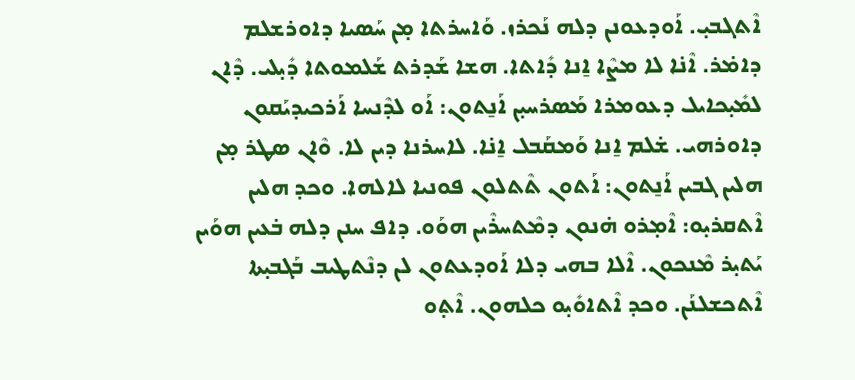ܐܶܬܓܒܝ̣. ܐܰܘܕܥܘܢܢ ܕܠܗ ܢܰܟܪܙ. ܘܰܐܚܪܬܐ ܡ̣ܢ ܚܰܣܝܐ ܕܐܘܪܫܠܡ ܕܐܡ̇ܪ. ܐܶܢ̇ܐ ܠܐ ܡܨܶܐ ܐ̱ܢܐ ܕܺܐܬܐ. ܗܫܐ ܫܰܕܪܬ ܫܰܠܡܘܬܐ ܕܺܝ̣ܠܝ. ܕܶܐܢ ܠܡܺܝ̣ܟܐܝܠ ܕܥܘܡܪܐ ܡܰܣܪܚܝ̣ܢ ܐܰܢ̱ܬܘܢ: ܐܰܘ ܠܕܶܢܚܐ ܐܰܪܟܝܕܝܰܩܘܢ ܕܐܘܪܗܝ. ܫ̇ܠܡ ܐ̱ܢܐ ܘܰܡܩܰܒܠ ܐ̱ܢ̇ܐ. ܠܐܚܪܢܐ ܕܝܢ ܠܐ. ܘܶܐܢ ܣܛܪ ܡ̣ܢ ܗܠܝܢ ܓܒܝܢ ܐܰܢ̱ܬܘܢ: ܐܰܬܘܢ ܬܶܬܠܘܢ ܦܘܢܝܐ ܠܐܠܗܐ. ܘܟܕ ܗܠܝܢ ܐܶܬܩܪܝ̣ܘ: ܐܶܡ̣ܪܘ ܗ̇ܢܘܢ ܕܡܶܬܚܪܶܝܢ ܗܘܰܘ. ܕܐܦ ܚܢܢ ܕܠܗ ܒ̇ܥܝܢ ܗܘܰܝܢ ܝܰܬܝ̣ܪ ܡܶܢܟܘܢ. ܐܶܠܐ ܒܗܝ ܕܠܐ ܐܰܘܕܥܬܘܢ ܠܢ ܕܢܶܬܛܝܒ ܒܰܓܒܝ̣ܬܐ ܐܶܬܟܫܠܢܰܢ. ܘܟܕ ܐܶܬܐܘܺܝ̣ܘ ܟܠܗܘܢ. ܐܶܬ̣ܘ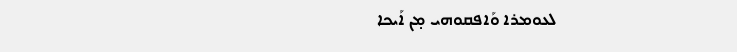ܠܥܘܡܪܐ ܘܰܐܦܩܘܗܝ ܡ̣ܢ ܐܰܝܟܐ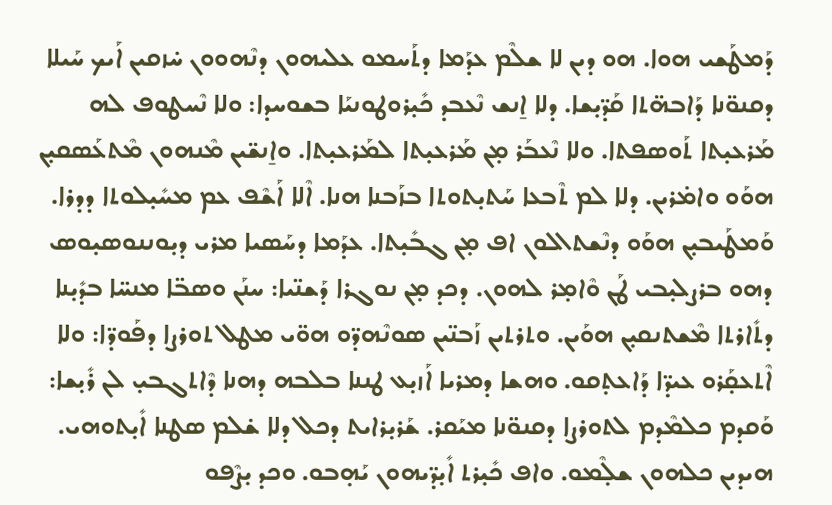ܕܰܡܛܰܫܝ ܗܘܐ. ܗܘ ܕܝܢ ܠܐ ܫܠܶܡ ܥܕܰܡܐ ܕܬܰܚܡܘ ܥܠܝܗܘܢ ܕܢܶܗܘܘܢ ܚ̇ܙܩܝܢ ܐܰܝܟ ܚܰܝܠܐ ܕܩܢܘ̈ܢܐ ܕܰܐܒܗ̈ܬܐ ܩܰܕ̈ܝ̣ܫܐ. ܕܠܐ ܐ̱ܢܫ ܢܶܥܒܕ ܟܺܝ̣ܪܘܛܘܢܝܰܐ ܒܫܘܚܕܐ: ܘܠܐ ܢܶܚܛܘܦ ܠܗ ܡܰܪܥܝ̣ܬܐ ܬܰܘܣܦܬܐ. ܘܠܐ ܢܶܥܒܰܪ ܡ̣ܢ ܡܰܪܥܝ̣ܬܐ ܠܡܰܪܥܝ̣ܬܐ. ܘܐ̱ܢܫ̈ܝܢ ܡܶܢܗܘܢ ܡܶܬܥܰܣܩܝ̣ܢ ܗܘܰܘ ܘܐܡ̇ܪܝܢ. ܕܠܐ ܠܡ ܬܶܒܥܐ ܚܰܬܝ̣ܬܘܬܐ ܒܙܰܒܢܐ ܗܢܐ. ܐܶܠܐ ܐܰܫܶܦ ܥܡ ܡܚܺܝ̣ܠܘܬܐ ܕܕܪܐ. ܘܰܡܛܰܝܒܝ̣ܢ ܗܘܰܘ ܕܢܶܫܬܐܠܘܢ ܐܦ ܡ̣ܢ ܓܒܺܝ̣ܬܐ. ܥܕܰܡܐ ܕܚܰܣܝܐ ܡܪܝ ܕܝ̣ܘܢܢܘܣܝ̣ܘܣ ܕܗܘ ܒܪܨܠܝ̣ܒܝ ܛܰܢ ܘܶܐܡ̣ܪ ܠܗܘܢ. ܕܟܕ ܡ̣ܢ ܢܘܓܪܐ ܕܰܫܢ̈ܝܐ: ܚܢܰܢ ܘܣܒ̈ܐ ܡܢܚ̈ܐ ܒܕܺܝ̣ܢܐ ܕܬܺܐܪܬܐ ܡܶܫܬܢܩܝ̣ܢ ܗܘܰܝܢ. ܘܬܪܬܝܢ ܙܰܒܢ̈ܝܢ ܣܘܢܶܗܕ̈ܘ ܗܘ̈ܝ ܡܛܠ ܬܘܪܨܐ ܕܦܰܘܕ̈ܐ: ܘܠܐ ܐܶܬܥܩ̣ܰܪܘ ܥܝܕ̈ܐ ܕܰܐܥܬ̣ܩܘ. ܘܗܫܐ ܕܡܪܝܐ ܐܰܙܝ̣ܥ ܛܢܢܐ ܒܠܒܗ ܕܗܢܐ ܕܶܐܬܓܒܝ̣ ܠܢ ܪܺܝ̣ܫܐ: ܘܰܩܕܡ ܟܠܡܶܕܡ ܠܬܘܪܨܐ ܕܩܢܘ̈ܢܐ ܡܝܰܩܪ. ܫܰܪܝ̣ܪܐܝܬ ܕܟܠ ܕܠܐ ܫ̇ܠܡ ܣܛܢܐ ܐܺܝ̣ܬܘܗܝ. ܗܝܕܝܢ ܟܠܗܘܢ ܫܠ̣ܶܡܘ. ܘܐܦ ܟܺܝ̣ܪܬ ܐܺܝ̣ܕ̈ܝܗܘܢ ܝܰܗ̣ܒܘ. ܘܟܕ ܝ̣ܨܶܦܘ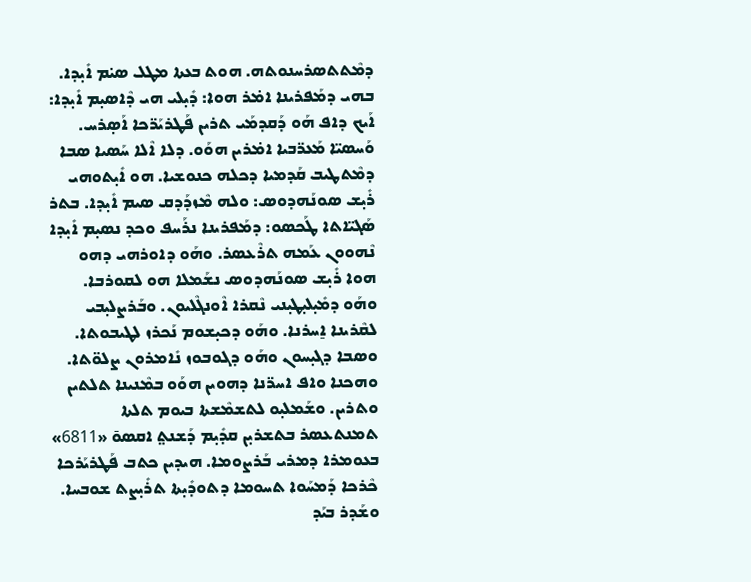ܕܡܶܬܬܣܪܚܢܘܬܗ. ܗܘܬ ܒܥܬܐ ܡܛܠ ܣܝ̇ܡ ܐܺܝ̣ܕܐ. ܒܗܝ ܕܡܰܦܪܝܢܐ ܐܡ̇ܪ ܗܘܐ: ܕܺܝ̣ܠܝ ܗܝ ܕܶܐܣܝ̣ܡ ܐܺܝ̣ܕܐ: ܐܰܝܟ ܕܐܦ ܗܰܘ ܕܰܩܕܡܰܝ ܬܪܝܢ ܦܰܛܪܝܰܪ̈ܟܐ ܐܰܣ̣ܪܚ. ܘܰܚܣܝ̈ܐ ܡܰܥܪ̈ܒܝܐ ܐܡ̇ܪܝܢ ܗܘܰܘ. ܕܠܐ ܐܶܠܐ ܚܰܣܝܐ ܣܒܐ ܕܡܶܬܛܝܒ ܩܰܕܡܝܐ ܕܟܠܗ ܟܢܘܫܝܐ. ܗܘ ܐܺܝ̣ܬܘܗܝ ܪܺܝ̣ܫ ܣܘܢܰܗܕܘܣ: ܘܠܗ ܡܶܙܕܰܕܩ ܣܝܡ ܐܺܝ̣ܕܐ. ܒܬܪ ܣܰܓܝ̈ܐܬܐ ܛܰܟܣܘ: ܕܡܰܦܪܝܢܐ ܢܪܰܚܦ ܘܟܕ ܢܣܝ̣ܡ ܐܺܝ̣ܕܐ ܢܶܗܘܘܢ ܥܰܡܗ ܬܪܶܥܣܪ. ܘܗܰܘ ܕܐܘܪܗܝ ܕܗܘ ܗܘܐ ܪܺܝ̣ܫ ܣܘܢܰܗܕܘܣ ܢܫܰܡܠܐ ܗܘ ܠܩܘܪܒܐ. ܘܗܰܘ ܕܡܺܝ̣ܠܝ̣ܛܝ̣ܢܝ ܢܶܩܪܐ ܐܶܘܢܓܶܠܝܘܢ. ܘܒܰܪܨܠܝ̣ܒܝ ܠܩܶܪܝܢܐ ܐ̱ܚܪܢܐ. ܘܗܰܘ ܕܟܝ̣ܫܘܡ ܢܰܟܪܙ ܠܛܝܒܘܬܐ. ܘܣܒܐ ܕܓܝ̣ܚܘܢ ܘܗܰܘ ܕܓܘܒܘܙ ܢܺܐܡܪܘܢ ܨܠܘ̈ܬܐ. ܘܗܟܢܐ ܘܐܦ ܐܚܪ̈ܢܐ ܕܗܘܝܢ ܗܘܰܘ ܒܡܶܢܝܢܐ ܬܠܬܝܢ ܘܬܪܝܢ. ܘܫܰܡܠܝ̣ܘ ܠܬܫܡܶܫܬܐ ܒܝܘܡ ܬܠܬܐ ܬܡܢܬܥܣܪ ܒܬܫܪܝ̣ܢ ܩܕܺܝ̣ܡ ܕܰܫܢܬ݀ ܐܩܣܘ̄ «6811» ܒܥܘܡܪܐ ܕܡܪܝ ܒܰܪܨܘܡܐ. ܗܝܕܝܢ ܟܬܒ ܦܰܛܪܝܰܪܟܐ ܟܶܪܟܐ ܕܰܡܚܰܘܐ ܬܚܘܡܐ ܕܬܘܕܺܝ̣ܬܐ ܬܪܺܝ̣ܨܬ ܫܘܒܚܐ. ܘܫܰܕܪ ܒܝܰܕ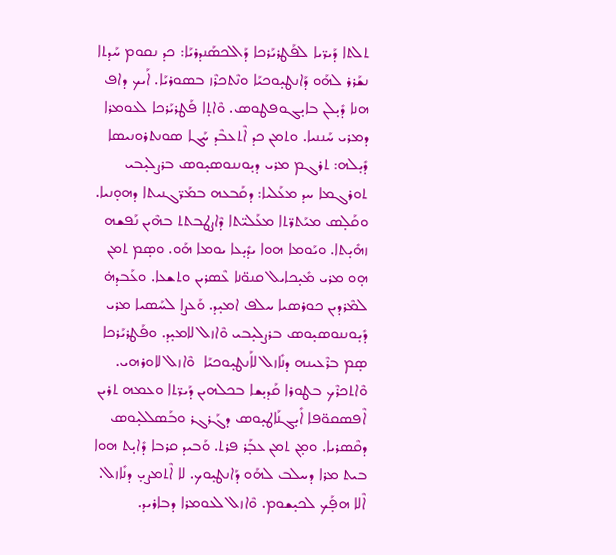ܬܠܬܐ ܕܰܝܪ̈ܝܐ ܠܦܰܛܪܝܰܪܟܐ ܕܰܐܠܟܣܰܢܕܪܝܰܐ: ܟܕ ܢܩܘܡ ܚܰܕܬܐ ܢܫܰܪܪ ܠܗܰܘ ܕܰܐܢܛܝ̣ܘܟܝܰܐ ܘܢܶܬܟܪܶܙ ܒܣܘܪܝܰܐ. ܐܰܝܟ ܕܐܦ ܗܢܐ ܕܺܝ̣ܠܢ ܒܐܝ̣ܓܘܦܛܘܣ. ܘܶܐܬ̣ܐ ܦܰܛܪܝܰܪܟܐ ܠܥܘܡܪܐ ܕܡܪܝ ܚܰܢܢܝܐ. ܘܬܡܢ ܟܕ ܐܶܬܥܒܶܕ ܚܰܓܐ ܣܘܢܬܪܘܢܝܣܐ ܕܺܝ̣ܠܗ: ܬܪܓܡ ܡܪܝ ܕܝ̣ܘܢܢܘܣܝ̣ܘܣ ܒܪܨܠܝ̣ܒܝ ܬܘܪܓܡܐ ܚܕ ܡܥܰܠܝܐ: ܕܩܰܒܥܗ ܒܡܰܪ̈ܓܢܝܬܐ ܕܗܘ̣ܢܝܐ. ܘܩܰܠ̣ܣ ܡܝܰܬܪ̈ܬܐ ܡܥܰܠܝ̈ܬܐ ܕܶܐܨܛܒܬܬ ܒܗܶܝܢ ܢܰܦܫܗ ܙܗܺܝ̣ܬܐ. ܘܝܰܘܡܐ ܗܘܐ ܝܕܺܝ̣ܥܐ ܝܘܡܐ ܗܰܘ. ܘܣ̣ܡ ܬܡܢ ܗ̣ܘ ܡܪܝ ܡܺܝ̣ܟܐܝܠ ܩܢܘ̈ܢܐ ܥܶܣܪܝܢ ܘܬܫܥܐ. ܘܥܰܒܕܗ̇ ܠܡܶܪܕܝܢ ܟܘܪܣܝܐ ܚܠܦ ܐܡܝ̣ܕ. ܘܰܥܨܐ ܠܚܰܣܝܐ ܡܪܝ ܕܺܝ̣ܘܢܢܘܣܝ̣ܘܣ ܒܪܨܠܝ̣ܒܝ ܘܶܐܙܠ ܠܐܡܝ̣ܕ. ܘܦܰܛܪܝܰܪܟܐ ܣ̣ܡ ܒܪܶܥܝܢܗ ܕܢܺܐܙܠ ܠܐܰܢܛܝ̣ܘܟܝܰܐ  ܘܶܐܙܠ ܠܐܘܪܗܝ. ܘܶܐܬܟܪܶܟ ܒܛܘܪܐ ܩܰܕܝ̣ܫܐ ܒܟܠܗܝܢ ܕܰܝܪ̈ܬܐ ܘܥܡܗ ܬܪܝܢ ܐܶܦܣܩܘ̈ܦܐ ܐܺܝ̣ܓܢܰܐܛܝ̣ܘܣ ܕܓܰܪܓܪ ܘܒܰܣܠܠܝ̣ܘܣ ܕܩܶܣܪܝܐ. ܘܡ̣ܢ ܬܡܢ ܥܒ̣ܰܪ ܦܪܬ. ܘܰܒܝܕ ܩܪܒܐ ܕܺܐܝ̣ܬ ܗܘܐ ܒܝܬ ܡܪܐ ܕܚܠܒ ܠܗܰܘ ܕܰܐܢܛܝ̣ܘܟ. ܠܐ ܐܶܬܡܨܝ̣ ܕܢܺܐܙܠ. ܐܶܠܐ ܗܦ̣ܰܟ ܠܟܝ̣ܫܘܡ. ܘܶܐܙܠ ܠܥܘܡܪܐ ܕܒܐܪܝܕ.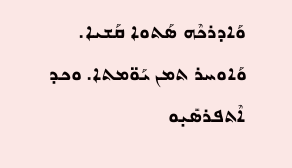ܘܰܐܕܪܟܶܗ ܣܰܬܘܐ ܩܰܫܝܐ. ܘܰܐܘܚܪ ܬܡܢ ܝܰܘ̈ܡܬܐ. ܘܟܕ ܐܶܬܦܪܣܺܝ̣ܘ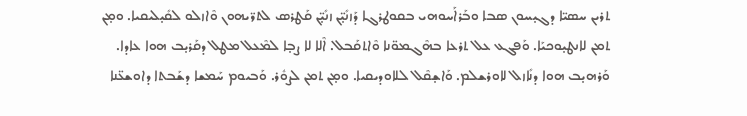ܬܪܝܢ ܚܣܝ̈ܐ ܕܓܝ̣ܚܘܢ ܣܒܐ ܘܒܰܪܐܰܚܘܗܝ ܒܩܘܛܪܓܐ ܕܰܙܢܺܝ̣̈ܢ ܙܢܺܝ̣̈ܢ ܩܰܛܪܣ ܠܬܪ̈ܝܗܘܢ ܘܶܐܙܠܘ ܠܩܺܝ̣ܠܝܩܝܐ. ܘܡ̣ܢ ܬܡܢ ܠܐܢܛܝ̣ܘܟܝܰܐ. ܘܰܦܓܥ ܥܠ ܬܪܥܐ ܒܗܶܓܡܘ̈ܢܐ ܘܶܐܬܩܰܒܠ. ܐܶܠܐ ܠܐ ܨܒ̣ܐ ܠܡܶܥܠ ܡܛܠ ܕܩܰܪܝ̣ܒ ܗܘܐ ܥܐܕܐ. ܘܰܪܗܝ̣ܒ ܗܘܐ ܕܢܺܐܙܠ ܠܐܘܪܫܠܡ. ܘܰܐܫ̣ܩܶܠ ܠܠܐܘܕܝܩܝܐ. ܘܡ̣ܢ ܬܡܢ ܠܨܘܽܪ. ܘܰܒܝܘܡ ܚܰܡܫܐ ܕܫܰܒܬܐ ܕܐܘܫܥ̈ܢܐ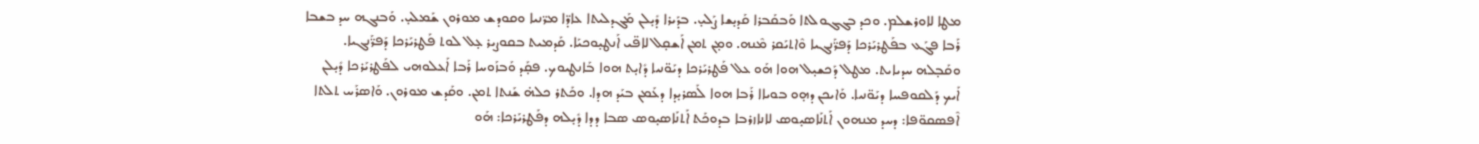ܡܛܐ ܠܐܘܪܫܠܡ. ܘܟܕ ܒܓܓܘܠܬܐ ܘܰܒܩܰܒܪܐ ܩܰܕܝ̣ܫܐ ܨܰܠܝ̣. ܒܕܰܝܪܐ ܕܺܝ̣ܠܢ ܡܰܓܕܠܝܬܐ ܥܐܕ̈ܐ ܡܪ̈ܢܝܐ ܘܩܘܕܫ ܡܘܪܘܢ ܫܰܡܠܝ̣. ܘܰܒܢܓܗ ܚܕ ܒܫܒܐ ܪܰܒܐ ܦܓܰܥ ܒܦܰܛܪܝܰܪܟܐ ܕܰܦܪ̈ܰܢܓܝܐ ܘܶܐܬܝܰܩܪ ܡܶܢܗ. ܘܡ̣ܢ ܬܡܢ ܐܰܫܩ̣ܠ ܠܐܦ̈ܝ ܐܰܢܛܝ̣ܘܟܝܰܐ. ܩܰܕܡܝܬ ܒܩܘܨܝܪ ܥ̣ܠ ܠܘܬ ܦܰܛܪܝܰܪܟܐ ܕܰܦܪ̈ܰܢܓܝܐ. ܘܩܰܒ̣ܠܗ ܚܕܝܐܝܬ. ܡܛܠ ܕܰܟܫܝ̣ܠ ܗܘܐ ܗܰܘ ܥܠ ܦܰܛܪܝܰܪܟܐ ܕܝܰܘ̈ܢܝܐ ܕܺܐܝ̣ܬ ܗܘܐ ܒܰܐܢܛܝܘܟ. ܦܩ̣ܰܕ ܘܰܒܙܰܘܚܐ ܪܰܒܐ ܐܰܥܠܘܗܝ ܠܦܰܛܪܝܰܪܟܐ ܕܺܝ̣ܠܢ ܐܰܝܟ ܕܰܠܩܘܦܚܐ ܕܝܰܘ̈ܢܝܐ. ܘܰܐܝܟܢ ܕܗ̣ܘ ܒܘܝܐܐ ܪܰܒܐ ܗܘܐ ܠܰܣܪܝ̣ܕܐ ܕܥܰܡܢ ܒܝܰܕ ܗܕܐ. ܘܟܰܬܪ ܟܠܗ̇ ܫܰܢܬܐ ܬܡܢ. ܘܩܰܕܫ ܡܘܪܘܢ. ܘܰܐܣܪܰܚ ܬܠܬܐ ܐܶܦܣܩܘ̈ܦܐ: ܕܚܕ ܡܢܗܘܢ ܐܰܬܢܰܐܣܝ̣ܘܣ ܠܐܢܐܙܪܒܐ ܒܕܘܟܰܬ ܐܰܬܢܰܐܣܝ̣ܘܣ ܣܒܐ ܕܕܐ ܕܺܝ̣ܠܗ ܕܦܰܛܪܝܰܪܟܐ: ܗܰܘ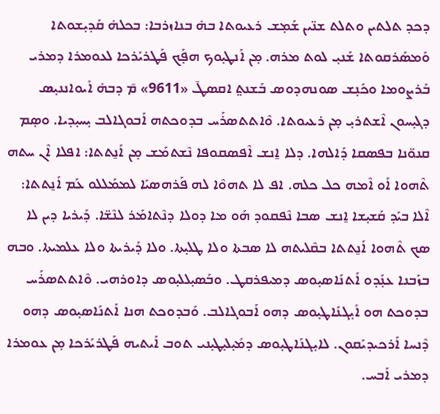ܕܟܕ ܬܠܬܝܢ ܘܬܠܬ ܫܢ̈ܝܢ ܫܰܡ̣ܫ ܪܥܝܘܬܐ ܒܗ̇ ܒܢܐܙܪܒܐ: ܒܟܠܗ̇ ܩܰܕܝ̣ܫܘܬܐ ܘܰܡܣܰܪܩܘܬܐ ܫܰܢܝ̣ ܠܘܬ ܡܪܗ. ܡ̣ܢ ܐܰܢܛܝ̣ܘܟ ܗܦ̣ܰܟ ܦܰܛܪܝܰܪܟܐ ܠܥܘܡܪܐ ܕܡܪܝ ܒܰܪܨܘܡܐ ܘܟܰܢ̣ܫ ܣܘܢܗܕܘܣ ܒܰܫܢܬ݀ ܐܩܣܛ̄ «9611» ܡ̄ ܕܒܗ̇ ܐܺܝܘܐܢܢܝ̣ܣ ܕܓܝ̣ܚܘܢ ܐܶܫܬܪܝ̣ ܡ̣ܢ ܪܥܝܘܬܐ. ܘܶܐܬܬܣܪܰܚ ܒܕܘܟܬܗ ܐܰܒܘܓܐܠܒ ܝ̣ܚܝ̣ܕܝܐ. ܘܣ̣ܡ ܩܢܘ̈ܢܐ ܒܦܣܩܐ ܕܰܐܠܗܐ. ܕܠܐ ܐ̱ܢܫ ܐܶܦܣܩܘܦܐ ܢܶܫܬܡܰܫ ܡ̣ܢ ܐܰܢ̱ܬܬܐ: ܐܦܠܐ ܐܶܢ ܚܬܗ ܬܶܗܘܐ ܐܰܘ ܐܶܡܗ ܟܠ ܟܠܗ. ܐܦ ܠܐ ܬܗܘܶܐ ܠܗ ܦܰܪܗܣܝܰܐ ܠܡܡܰܠܠܘ ܥܰܡ ܐܰܢ̱ܬܬܐ: ܐܶܠܐ ܒܝܰܕ ܩܰܫܝ̣ܫܐ ܐ̱ܢܫ ܣܒܐ ܢܶܦܩܘܕ ܗܰܘ ܡܐ ܕܘܠܐ ܕܢܶܬܐܡܰܪ ܠܢܶܫ̈ܐ. ܕܰܝܪܝܐ ܕܝܢ ܠܐ ܣܟ ܬܶܗܘܐ ܐܰܢ̱ܬܬܐ ܒܩܶܠܝܬܗ ܠܐ ܣܒܬܐ ܘܠܐ ܛܠܝ̣ܬܐ. ܘܠܐ ܕܰܝܪܝܬܐ ܘܠܐ ܥܠܡܝܬܐ. ܘܒܗ ܒܙܰܒܢܐ ܥܢ̣ܰܕܘ ܐܰܬܢܰܐܣܝ̣ܘܣ ܕܡܝܦܪܩܛ. ܘܒܰܣܝ̣ܠܠܝ̣ܘܣ ܕܐܘܪܗܝ. ܘܶܐܬܬܣܪܰܚ ܒܕܘܟܬ ܗܘ ܐܺܝ̣ܓܢܰܐܛܝ̣ܘܣ ܕܗܘ ܐܰܒܘܓܐܠܒ. ܘܰܒܕܘܟܬ ܗܢܐ ܐܰܬܢܰܐܣܝ̣ܘܣ ܕܗܘ ܕܶܢܚܐ ܐܰܪܟܝܕܝܰܩܘܢ. ܠܐܝ̣ܓܢܰܐܛܝ̣ܘܣ ܕܡܺܝ̣ܠܝ̣ܛܝ̣ܢܝ ܬܘܒ ܐܰܝܬܝܗ ܦܰܛܪܝܰܪܟܐ ܡ̣ܢ ܥܘܡܪܐ ܕܡܪܝ ܐܰܒܚ.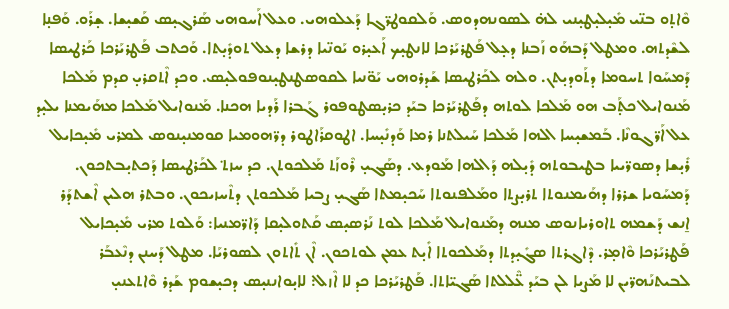ܘܶܐܬ̣ܘ ܒܢ̈ܝ ܡܺܝ̣ܠܝ̣ܛܝ̣ܢܝ ܠܗ̇ ܠܣܘܢܗܕܘܣ. ܘܰܠܩܘܛܪ̈ܓܐ ܕܰܥܠܘܗܝ. ܘܥܠ ܐܰܚܘܗܝ ܣܰܪܓܝ̣ܣ ܩܰܫܝ̣ܫܐ. ܫ̣ܪܰܘ. ܘܰܦܢ̣ܐ ܠܫܶܕܬܗ. ܘܡܛܠ ܕܰܒܗܰܘ ܙܰܒܢܐ ܕܥ̣ܠ ܦܰܛܪܝܰܪܟܐ ܠܐܢܛܝ̣ܟ ܐܰܥܝ̣ܪܘ ܝܰܘܢ̈ܝܐ ܕܪܫܐ ܕܥܠ ܬܘܕܺܝ̣ܬܐ. ܘܰܟܬܒ ܦܰܛܪܝܰܪܟܐ ܟܰܪܛܝܣܐ ܕܰܡܚܰܘܐ ܬܚܘܡܐ ܕܬܰܘܕܝ̣ܬܢ. ܘܠܗ ܠܟܰܪܛܝܣܐ ܫܰܕܪܘܗܝ ܝܰܘ̈ܢܝܐ ܠܩܘܣܛܢܛܝ̣ܢܘܦܘܠܝ̣ܣ. ܘܟܕ ܐܶܬܩܪܝ̣ ܩܕܡ ܡܰܠܟܐ ܡܰܢܘܐܝܠ ܟܬ̣ܰܒ ܗܘ ܡܰܠܟܐ ܠܘܬܗ ܕܦܰܛܪܝܰܪܟܐ ܒܝܰܕ ܟܪܝ̣ܣܛܘܦܘܪ ܓܰܒܪܐ ܪܰܕܝܐ ܗܟܢܐ. ܡܰܢܘܐܝܠ ܡܰܠܟܐ ܡܗܰܝܡܢܐ ܝܠܝ̣ܕ ܥܠ ܐܰܪ̈ܓܘܢܶܐ. ܒܰܡܫܝ̣ܚܐ ܐܠܗܐ ܡܰܠܟܐ ܚܰܝܠܬܢܐ ܪܡܐ ܘܰܕܢܺܝ̣ܚܐ. ܐܛܘܩܪܰܐܛܘܪ ܕܪ̈ܗܘܡܝܐ ܩܘܡܢܝ̣ܢܘܣ ܠܡܪܝ ܡܺܝ̣ܟܐܝܠ ܪܺܝ̣ܫܐ ܕܣܘܪ̈ܝܝܐ ܒܛܝܒܘܬܗ ܕܺܝ̣ܠܗ ܕܰܐܠܗܐ ܡܰܘܕܥ. ܕܣܰܓܝ̣ ܪܶܘܙܰܬ ܡܰܠܟܘܬܢ. ܟܕ ܚܙܬ݀ ܠܟܰܪܛܝܣܐ ܕܰܟܬܝ̣ܒܬܟܘܢ. ܕܰܡܚܰܘܝܐ ܫܪܪܐ ܕܗܰܝܡܢܘܬܐ ܬܪܝ̣ܨܬܐ ܘܡܰܠܦܢܘܬܐ ܚܰܟܝ̣ܡܬܐ ܣܰܓܝ̣ ܨܒܝܐ ܡܰܠܟܘܬܢ ܕܬܶܚܙܝܟܘܢ. ܘܒܬܪ ܗܠܝܢ ܐܶܫܬܕܰܪ ܐ̱ܢܫ ܕܰܫܡܗ ܬܐܘܪܝܐܢܘܣ ܡܢܗ ܕܡܰܢܘܐܝܠ ܡܰܠܟܐ ܠܘܬ ܢܰܪܣܝ̣ܣ ܩܰܬܘܠܝ̣ܩܐ ܕܰܐܪ̈ܡܢܝܐ: ܘܰܠܘܬ ܡܪܝ ܡܺܝ̣ܟܐܝܠ ܦܰܛܪܝܰܪܟܐ ܘܶܐܡ̣ܪ. ܕܶܐܓܪܬܐ ܣܓܺܝ̣ܕܬܐ ܕܡܰܠܟܘܬܐ ܐܺܝ̣ܬ ܥܡܢ ܠܘܬܟܘܢ. ܐܶܢ ܬܺܐܬܘܢ ܠܣܘܪܝܰܐ. ܡܛܠ ܕܰܚܢܢ ܕܢܶܥܒܰܪ ܠܒܝܬܢܰܗܪ̈ܝܢ ܠܐ ܡܰܨܝܐ ܠܢ ܒܝܰܕ ܥ̈ܶܠܠܬܐ ܣܰܓܝ̈ܐܬܐ. ܦܰܛܪܝܰܪܟܐ ܟܕ ܠܐ ܐܶܙܠ: ܠܐܝ̣ܘܐܢܢܝ̣ܣ ܕܟܝ̣ܫܘܡ ܫܰܕܪ ܘܶܐܬܥܢܝ̣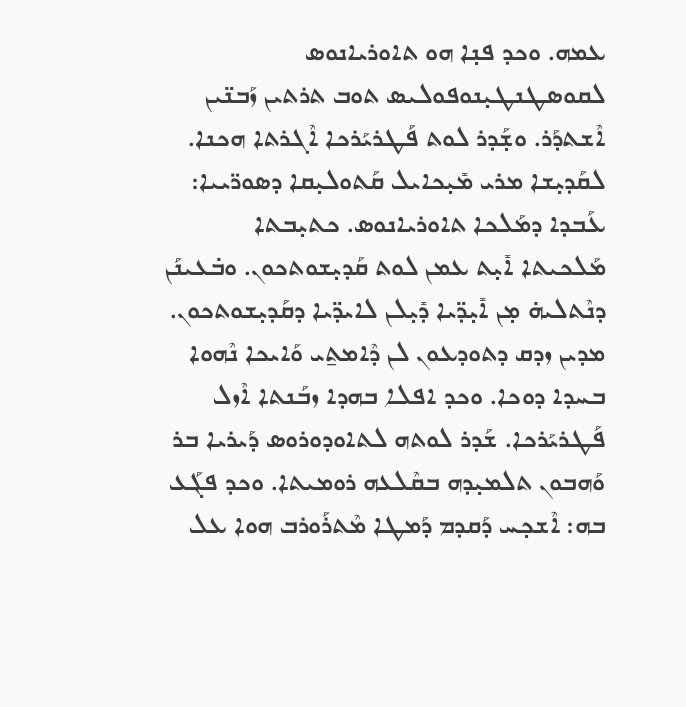ܥܡܗ. ܘܟܕ ܦܢ̣ܐ ܗܘ ܬܐܘܪܝܐܢܘܣ ܠܩܘܣܛܢܛܝ̣ܢܘܦܘܠܝܣ ܬܘܒ ܬܪܬܝܢ ܙܰܒܢ̈ܝܢ ܐܶܫܬܕܰܪ. ܘܫ̣ܰܕܪ ܠܘܬ ܦܰܛܪܝܰܪܟܐ ܐܶܓܪܬܐ ܗܟܢܐ. ܠܩܰܕܝ̣ܫܐ ܡܪܝ ܡܺܝ̣ܟܐܝܠ ܩܰܬܘܠܝ̣ܩܐ ܕܣܘܪ̈ܝܝܐ: ܥܰܒܕܐ ܕܡܰܠܟܐ ܬܐܘܪܝܐܢܘܣ. ܟܬܝ̣ܒܬܐ ܡܰܠܟܝܬܐ ܐܺܝ̣ܬ ܥܡܢ ܠܘܬ ܩܰܕܝ̣ܫܘܬܟܘܢ. ܘܒ̇ܥܝܢܰܢ ܕܢܶܬܠܝܗ̇ ܡ̣ܢ ܐܺܝ̣ܕ̈ܝܐ ܕܺܝ̣ܠܢ ܠܐܝܕ̈ܝܐ ܕܩܰܕܝ̣ܫܘܬܟܘܢ. ܡܕܝܢ ܙܕܩ ܕܬܘܕܥܘܢ ܠܢ ܕܶܐܡܬ̱ܝ ܘܰܐܝܟܐ ܢܶܗܘܐ ܒܚܕܐ ܕܘܟܐ. ܘܟܕ ܐܦܠܐ ܒܗܕܐ ܙܒܰܢܬܐ ܐܶܙܠ ܦܰܛܪܝܰܪܟܐ. ܫܰܕܪ ܠܘܬܗ ܠܬܐܘܕܘܪܘܣ ܕܰܝܪܝܐ ܒܪ ܘܰܗܒܘܢ ܬܠܡܝ̣ܕܗ ܒܩܶܠܥܗ ܪܘܡܝܬܐ. ܘܟܕ ܦܓܰܥ ܒܗ: ܐܶܫܟ̣ܚ ܕܰܩܕܡ ܕܰܡܛܐ ܡܶܬܪܰܘܪܒ ܗܘܐ ܥܠ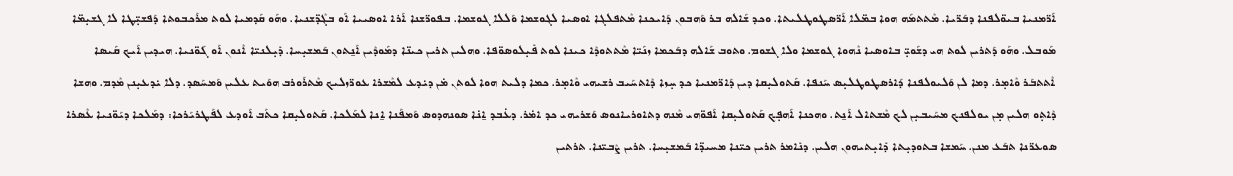ܐܰܪ̈ܡܢܝܐ ܒܝܘ̈ܠܦܢܐ ܕܒܰܪ̈ܝܐ. ܡܶܬܬܡܰܗ ܗܘܐ ܒܡ̈ܠܐ ܐܰܪ̈ܣܛܘܛܠܝܬܐ. ܘܟܕ ܫܰܐܠܗ ܒܪ ܘܰܗܒܘܢ ܕܰܐܝܟܢܐ ܡܶܬܦܠܓܐ ܐܘܣܝܐ ܠܓܘܫܡܐ ܘܰܠܠܐ ܓܘܫܡܐ. ܒܦܘܪ̈ܫܢܐ ܐܰܪܐ ܐܘܣܝܝܐ ܐܰܘ ܒܓܶܕ̈ܫܢܝܐ. ܘܗܰܘ ܩܰܕܡܝܐ ܠܘܬ ܡܪܰܟܒܘܬܐ ܕܰܦܫܝ̣̈ܛܐ ܠܐ ܓܫܝ̣ܡ̈ܐ ܡܰܘܒܠ. ܘܗܰܘ ܕܰܬܪܝܢ ܠܘܬ ܗܝ ܕܫܰܘܝ̣̈ ܒܐܘܣܝܐ ܢܶܗܘܐ ܓܘܫܡܐ ܘܠܐ ܓܫܘܡ. ܘܬܘܒ ܫܰܐܠܗ ܕܒܰܟܡܐ ܙܢܰܝ̈ܐ ܡܶܬܬܘܕܶܐ ܟܝܢܐ ܠܘܬ ܦܺܝ̣ܠܘܣܘ̈ܦܐ. ܘܗܠܝܢ ܬܪܝܢ ܟܝܢ̈ܐ ܕܡܰܘܕܶܝܢ ܐܰܢ̱ܬܘܢ ܒܰܡܫܝ̣ܚܐ. ܕܺܝ̣ܠܢܝ̈ܐ ܐܶܢܘܢ ܐܰܘ ܓܰܘ̈ܢܝܐ. ܗܝܕܝܢ ܐܰܝܟ ܩܰܝܣܐ ܐܶܬܬܒܰܪ ܘܶܐܡ̣ܪ. ܕܡܐ ܠܢ ܘܰܠܝܘܠܦܢܐ ܕܰܐܪܣܛܘܛܠܝ̣ܣ ܚܰܢܦܐ. ܩܰܬܘܠܝ̣ܩܐ ܕܝܢ ܕܰܐܪ̈ܡܢܝܐ ܟܕ ܚ̣ܙܐ ܕܶܐܬܚܰܝܒ ܪܫܝܗܝ ܘܶܐܡ̣ܪ. ܟܡܐ ܕܠܝܬ ܗܘܐ ܠܘܬܢ ܡ̇ܢ ܕܝ̇ܕܥ ܠܡܶܫܪܐ ܥܘܪ̈ܙܠܝܟ ܡܶܬܪܰܘܪܒ ܗܘܰܝܬ ܥܠܝܢ ܘܰܡܚܰܣܕ. ܕܠܐ ܝ̇ܕܥܝ̣ܢܢ ܡܶܕܡ. ܘܗܫܐ ܕܶܐܬ̣ܘ ܗܠܝܢ ܡ̣ܢ ܝܘܠܦܢܟ ܡܚܰܝܒܝ̣ܢ ܠܟ ܡܶܫܬܐܠ ܐܰܢ̱ܬ. ܘܗܟܢܐ ܐܰܗܦ̣ܟ ܩܰܬܘܠܝ̣ܩܐ ܐܰܦܘ̈ܗܝ ܡܶܢܗ ܕܬܐܘܪܝܐܢܘܣ ܘܰܫܪܝܗܝ ܟܕ ܐܡ̇ܪ. ܕܥ̇ܒܕ ܐ̱ܢ̇ܐ ܣܘܢܗܕܘܣ ܘܰܡܦܰܢܐ ܐ̱ܢܐ ܠܡܰܠܟܐ. ܩܰܬܘܠܝ̣ܩܐ ܟܬܰܒ ܐܰܘܕܥ ܠܦܰܛܪܝܰܪܟܐ: ܕܡܰܠܟܐ ܕܝܰܘ̈ܢܝܐ ܥܶܣܪܐ ܣܘܥܪ̈ܢܐ ܬܒܰܥ ܡܢܢ. ܚܰܡܫܐ ܒܬܘܕܝ̣ܬܐ ܕܺܐܝ̣ܬܝܗܘܢ ܗܠܝܢ. ܕܢܺܐܡܪ ܬܪܝܢ ܟܝ̈ܢܐ ܡܚܝܕ̈ܐ ܒܰܡܫܝ̣ܚܐ. ܬܪܝܢ ܨܶܒܝ̈ܢܐ. ܬܪܬܝܢ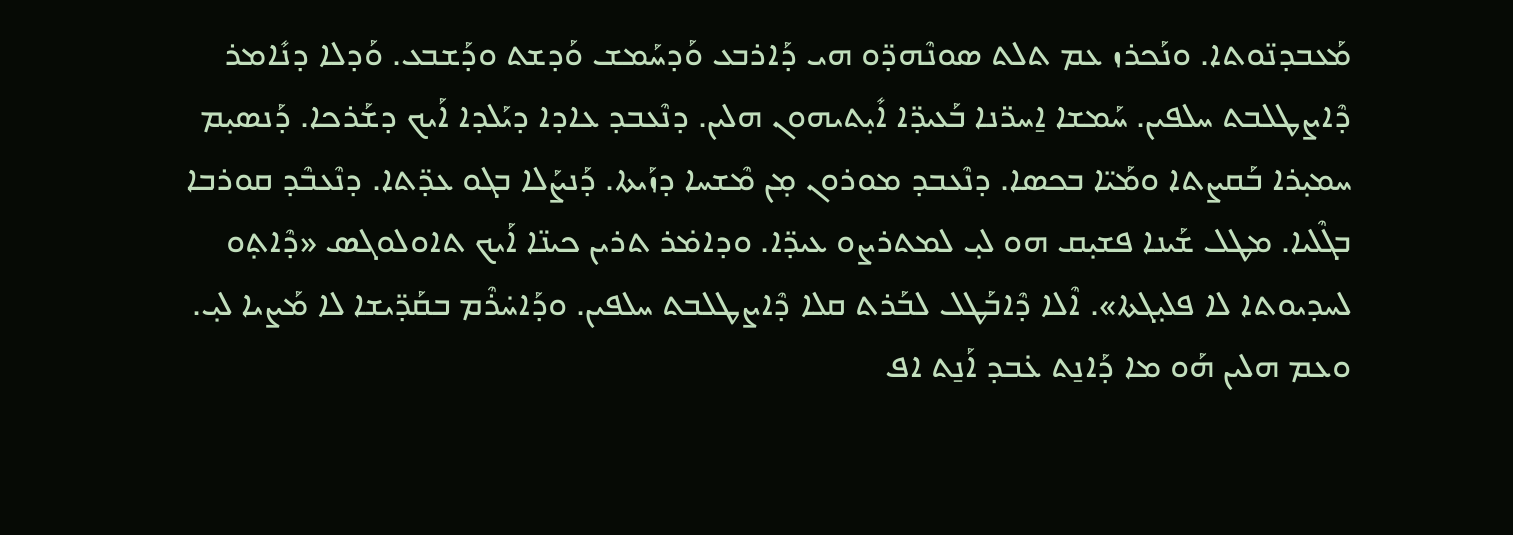ܡܰܥܒܕܢ̈ܘܬܐ. ܘܢܰܟܪܙ ܥܡ ܬܠܬ ܣܘܢܶܗܕ̈ܘ ܗܝ ܕܰܐܪܒܥ ܘܰܕܚܰܡܫ ܘܰܕܫܬ ܘܕܰܫܒܥ. ܘܰܕܠܐ ܕܢܺܐܡܪ ܕܶܐܨܛܠܒܬ ܚܠܦܝܢ. ܚܰܡܫܐ ܐ̱ܚܪ̈ܢܐ ܒܰܥܝܕ̈ܐ ܐܺܝ̣ܬܝܗܘܢ ܗܠܝܢ. ܕܢܶܥܒܕ ܥܐܕܐ ܕܝܰܠܕܐ ܐܰܝܟ ܕܫܰܪܟܐ. ܕܰܢܣܝ̣ܡ ܚܡܝ̣ܪܐ ܒܰܩܨܬܐ ܘܡܰܝ̈ܐ ܒܟܣܐ. ܕܢܶܥܒܕ ܡܘܪܘܢ ܡ̣ܢ ܡܶܫܚܐ ܕܙܰܝܬܐ. ܕܰܢܨܰܠܐ ܒܓܘ ܥܕ̈ܬܐ. ܕܢܶܥܒܶܕ ܩܘܪܒܐ ܒܓܶܠܝܐ. ܡܛܠ ܫܰܝܢܐ ܦܫܝ̣ܩ ܗܘ ܠܝ̣ ܠܡܬܪܨܘ ܥܝܕ̈ܐ. ܘܕܐܡ̇ܪ ܬܪܝܢ ܟܝܢ̈ܐ ܐܰܝܟ ܬܐܘܠܘܓܣ «ܕܶܐܬ̣ܘ ܠܚܕܝܘܬܐ ܠܐ ܦܠܝ̣ܓܬܐ». ܐܶܠܐ ܕܶܐܒܰܛܠ ܠܒܰܪܬ ܩܠܐ ܕܶܐܨܛܠܒܬ ܚܠܦܝܢ. ܘܕܰܐܚ̇ܪܶܡ ܒܩܰܕ̈ܝܫܐ ܠܐ ܡܰܨܝܐ ܠܝ̣. ܘܥܡ ܗܠܝܢ ܗܰܘ ܡܐ ܕܰܐܢ̱ܬ ܥ̇ܒܕ ܐܰܢ̱ܬ ܐܦ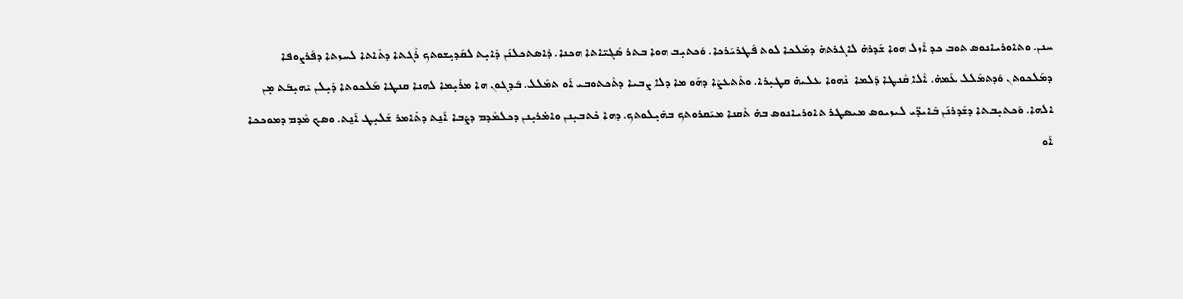ܚܢܢ. ܘܬܐܘܪܝܐܢܘܣ ܬܘܒ ܟܕ ܐܶܙܠ ܗܘܐ ܫܰܕܪܗ̇ ܠܐܓܪܬܗ̇ ܕܡܰܠܟܐ ܠܘܬ ܦܰܛܪܝܰܪܟܐ. ܘܰܟܬܝ̣ܒ ܗܘܐ ܒܬܪ ܣܰܓܝ̈ܐܬܐ ܗܟܢܐ. ܕܶܐܣܬܟܠܢܰܢ ܕܺܐܝ̣ܬ ܠܩܰܕܝ̣ܫܘܬܟ ܪܶܓܬܐ ܕܬܺܐܬܐ ܠܚܙܬܐ ܕܦܰܪܨܘܦܐ ܕܡܰܠܟܘܬܢ ܘܰܕܬܡܰܠܠ ܥܰܡܗ̇. ܐܶܠܐ ܩܶܢܛܐ ܕܰܠܡܐ  ܢܶܗܘܐ ܥܠܝܗ̇ ܩܛܝ̣ܪܐ. ܘܬܶܬܥܨܶܐ ܕܗܰܘ ܡܐ ܕܠܐ ܨܒܝܐ ܕܬܶܟܬܘܒܝ ܐܰܘ ܬܡܰܠܠ. ܒܰܕܓܘܢ ܗܐ ܡܪܺܝ̣ܡܐ ܠܗܢܐ ܩܢܛܐ ܡܰܠܟܘܬܐ ܕܺܝ̣ܠܢ ܝܺܗܝ̣ܒܰܬ ܡ̣ܢ ܐܠܗܐ. ܘܰܟܬܝ̣ܒܬܐ ܕܫܰܕܪܢܰܢ ܒܺܐܝܕ̈ܝ ܠܝܙܝܘܣ ܡܝܣܛܪ ܬܐܘܪܝܐܢܘܣ ܒܗ̇ ܬܶܩܢܐ ܡܝܰܩܪܘܬܟ ܒܗܺܝ̣ܠܘܬܟ. ܕܗܐ ܟ̇ܬܒܝ̣ܢܢ ܘܐܡ̇ܪܝ̣ܢܢ ܕܟܠܡܶܕܡ ܕܨ̇ܒܐ ܐܰܢ̱ܬ ܕܬܺܐܡܪ ܫܰܠܝ̣ܛ ܐܰܢ̱ܬ. ܘܣܟ ܡܶܕܡ ܕܡܘܟܟܐ ܐܰܘ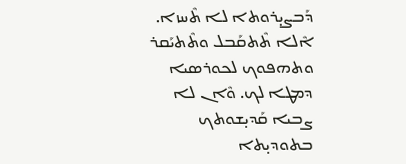ܕܰܒܨܝ̣ܪܘܬܐ ܠܐ ܬܶܚܙܐ. ܐܶܠܐ ܬܶܬܩܰܒܠ ܘܬܶܬܝܰܩܪ ܘܬܗܦܘܟ ܠܟܘܪܣܝܐ ܕܡܛܐ ܠܟ. ܘܶܐܢ ܠܐ ܨܒܝܐ ܩܰܕܝ̣ܫܘܬܟ ܒܬܘܕܝ̣ܬܐ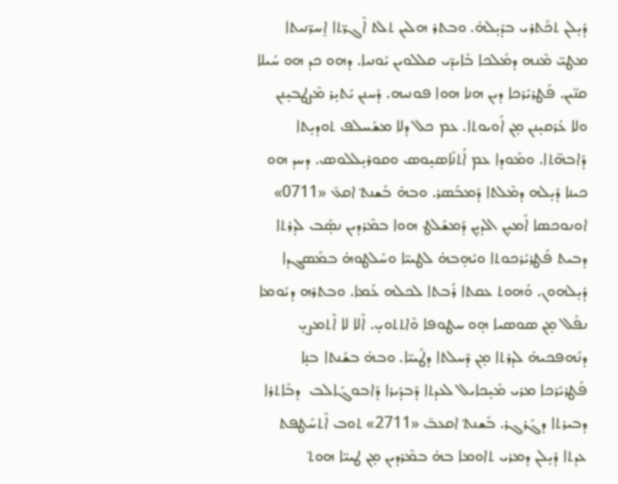ܕܺܝ̣ܠܢ ܬܟܰܬܪܝ ܒܕܺܝ̣ܠܗ̇. ܘܒܬܪ ܗܠܝܢ ܬܠܬ ܐܶܓܪ̈ܬܐ ܐ̱ܚܪ̈ܢܝܬܐ ܡܛܝ̈ ܡܶܢܗ ܕܡܰܠܟܐ ܒܺܐܝܕ̈ܝ ܩܠܠܘܝܢ ܝܰܘܢܝܐ. ܕܗܘ ܟܕ ܗܘ ܚܰܝܠܐ ܩܢ̈ܝܢ. ܦܰܛܪܝܰܪܟܐ ܕܝܢ ܗܢܐ ܗܘܐ ܦܘܢܝܗ. ܕܰܚܢܢ ܝܰܬܝ̣ܪ ܡܶܨܛܒܝ̣ܢܢ ܘܠܐ ܥ̇ܪܩܝ̣ܢܢ ܡ̣ܢ ܐܰܘܝܘܬܐ. ܥܡ ܟܠ ܕܠܐ ܡܫܰܚܠܦ ܬܘܕܝ̣ܬܐ ܕܰܐܒܗ̈ܬܐ. ܘܡܰܘܕܐ ܥܡ ܐܰܬܢܰܐܣܝ̣ܘܣ ܘܩܘܪܝ̣ܠܠܘܣ. ܕܚܕ ܗܘ ܟܝܢܐ ܕܺܝ̣ܠܗ ܕܡܶܠܬܐ ܕܰܡܒܰܣܪ. ܘܒܗ̇ ܒܰܫܢܬ݀ ܐܩܥ̄ «0711» ܐܘܢܘܟܣܐ ܐܰܡܝ̣ܢ ܐܠܕܝ̣ܢ ܕܰܡܫܰܠܛ ܗܘܐ ܒܡܶܪܕܝܢ ܢܣ̣ܰܒ ܠܕܪܬܐ ܕܒܝܬ ܦܰܛܪܝܰܪܟܘܬܐ ܘܝܰܗ̣ܒܗ̇ ܠܛܝܝ̈ܐ ܘܚܰܠܛܘܗ̇ ܒܡܰܣܓܕܐ ܕܺܝ̣ܠܗܘܢ. ܘܰܗܘܬ ܥܩܬܐ ܪܰܒܬܐ ܠܟܠܗ ܥܰܡܐ. ܘܒܬܪܗ ܕܝܰܘܡܐ ܢܦܰܠ ܡ̣ܢ ܣܘܣܝܐ ܗ̣ܘ ܚܛܘܦܐ ܘܶܐܬܬܘܝ̣. ܐܶܠܐ ܠܐ ܐܶܬܡܨܝ̣ ܕܢܰܗܦܟܝܗ̇ ܠܕܪܬܐ ܡ̣ܢ ܕܶܚܠܬܐ ܕܛܰܝܝ̈ܐ. ܘܒܗ̇ ܒܫܰܢܬܐ ܒܢ̣ܐ ܦܰܛܪܝܰܪܟܐ ܡܪܝ ܡܺܝ̣ܟܐܝܠ ܠܥܕܬܐ ܕܰܒܕܰܝܪܐ ܕܰܐܒܘܓܰܐܠܒ  ܕܒܰܐܬܪܐ ܕܒܝܪܬܐ ܕܓܰܪܓܪ. ܒܰܫܢܬ݀ ܐܩܥܒ̄ «2711» ܬܘܒ ܐܶܬܚܰܛܦܬ ܥܕܬܐ ܕܺܝ̣ܠܢ ܕܡܪܝ ܬܐܘܡܐ ܒܗ̇ ܒܡܶܪܕܝܢ ܡ̣ܢ ܛܝܝ̈ܐ ܗܘܬ݀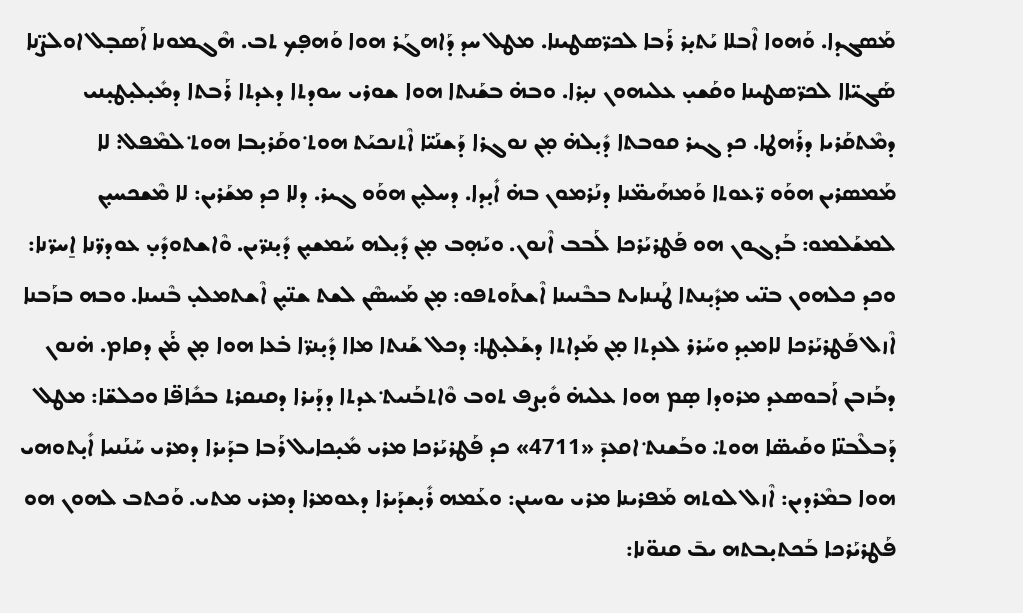ܡܰܣܓܕܐ. ܘܰܗܘܐ ܐܶܒܠܐ ܝܰܬܝ̣ܪ ܪܰܒܐ ܠܟܪ̈ܣܛܝܢܐ. ܡܛܠ ܚܕ ܕܰܐܗܓܰܪ ܗܘܐ ܘܰܗܦ̣ܟ ܬܒ. ܗܶܓܡܘܢܐ ܐܰܣܒ̣ܠ ܐܘܠܨ̈ܢܐ ܣܰܓܝ̈ܐܐ ܠܟܪ̈ܣܛܝܢܐ ܘܩܰܫܝ̣ ܥܠܝܗܘܢ ܢܝ̣ܪܐ. ܘܒܗ̇ ܒܫܰܢܬܐ ܗܘܐ ܫܘܪܝ ܚܘܕܬܐ ܕܥܕܬܐ ܪܰܒܬܐ ܕܡܺܝ̣ܠܝ̣ܛܝ̣ܢܝ ܕܡܶܬܩܰܪܝܐ ܕܪܰܗܛܐ. ܟܕ ܓܝܪ ܩܘܒܬܐ ܕܺܝ̣ܠܗ̇ ܡ̣ܢ ܢܘܓܪܐ ܕܰܫܢܰܝ̈ܐ ܐܶܬܢܟܝܰܬ ܗܘܬ݀ ܘܩܰܪܝ̣ܒܐ ܗܘܬ݀ ܠܡܶܦܠ: ܠܐ ܡܰܡܣܪܝܢ ܗܘܰܘ ܪ̈ܥܘܬܐ ܘܰܡܗܰܝܡ̈ܢܐ ܕܢܰܪܡܘܢ ܒܗ̇ ܐܺܝ̣ܕܐ. ܕܚܠܝ̣ܢ ܗܘܰܘ ܓܝܪ. ܕܠܐ ܟܕ ܡܫܰܪܝܢ: ܠܐ ܡܶܫܟܚܝ̣ܢ ܠܡܫܰܠܡܘ: ܒܰܕܓܘܢ ܗܘ ܦܰܛܪܝܰܪܟܐ ܠܰܒܒ ܐܶܢܘܢ. ܘܝܰܗ̣ܒ ܡ̣ܢ ܕܺܝ̣ܠܗ ܚܰܡܫܝ̣ܢ ܕܺܝ̣ܢܪ̈ܝܢ. ܘܶܐܫܬܘܕܺܝ̣ ܥܘܕܪ̈ܢܐ ܐ̱ܚܪ̈ܢܐ: ܘܟܕ ܟܠܗܘܢ ܒܢ̈ܝ ܡܕܺܝ̣ܢܬܐ ܛܰܢܢܐܝܬ ܒܒܶܢܝܢܐ ܐܶܫܬܰܘܬܦܘ: ܡ̣ܢ ܡܰܚܣܶܢ ܠܫܬ ܫܢ̈ܝ̣ܢ ܐܶܫܬܡܠܝ̣ ܒܶܢܝܢܐ. ܘܒܗ ܒܙܰܒܢܐ ܐܶܙܠ ܦܰܛܪܝܰܪܟܐ ܠܐܡܝ̣ܕ ܘܚܰܪܪ ܠܥܕܬܐ ܡ̣ܢ ܡܰܕܐܬܐ ܕܫܰܠܝ̣ܛܐ: ܕܟܠ ܫܰܢܬܐ ܡܐܐ ܕܺܝ̣ܢܪ̈ܐ ܒ̇ܥܐ ܗܘܐ ܡ̣ܢ ܡ̇ܰܢ ܕܩܐܡ. ܗ̇ܢܘܢ ܕܒܰܙܒܢ ܐܰܒܘܣܥܕ ܡܪܘܕܐ ܣ̣ܡ ܗܘܐ ܥܠܝܗ̇ ܘܺܝ̣ܨܦ ܬܘܒ ܘܶܐܬܒܰܢܝܬ݀ ܥܕܬܐ ܕܕܰܝܪܐ ܕܩܢܩܪܬ ܒܟܺܐܦ̈ܐ ܘܟܠܫ̈ܐ: ܡܛܠ ܕܰܒܠܶܒܢ̈ܐ ܘܩܰܝܣ̈ܐ ܗܘܬ݀. ܘܒܰܫܢܬ݀ ܐܩܥܕ̄ «4711» ܟܕ ܦܰܛܪܝܰܪܟܐ ܡܪܝ ܡܺܝ̣ܟܐܝܠ ܪܰܒܐ ܒܕܰܝܪܐ ܕܡܪܝ ܚܰܢܰܢܝܐ ܐܺܝ̣ܬܘܗܝ ܗܘܐ ܒܡܶܪܕܝܢ: ܐܶܙܠ ܠܘܬܗ ܡܰܦܪܝܢܐ ܡܪܝ ܝܘܚܢܢ: ܘܥܰܡܗ ܪܺܝ̣ܫܕܰܝܪܐ ܕܥܘܡܪܐ ܕܡܪܝ ܡܬܝ. ܘܰܟܬܒ ܠܗܘܢ ܗܘ ܦܰܛܪܝܰܪܟܐ ܒܰܟܬܝ̣ܒܬܗ ܝܒ̄ ܩܢܘ̈ܢܐ: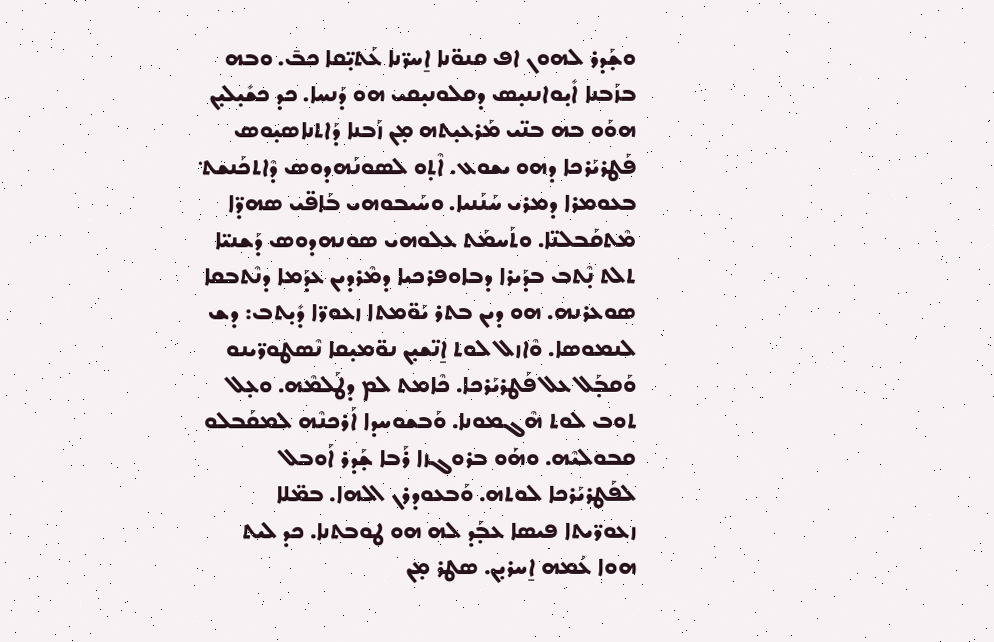ܘܫ̣ܰܕܪ ܠܗܘܢ ܐܦ ܩܢܘ̈ܢܐ ܐ̱ܚܪ̈ܢܐ ܥܰܬܝ̣̈ܩܐ ܟܒ̄. ܘܒܗ ܒܙܰܒܢܐ ܐܺܝ̣ܘܐܢܢܝ̣ܣ ܕܩܠܘܢܝ̣ܩܝ ܗܘ ܕܰܢܚܐ. ܟܕ ܟܫܺܝ̣ܠܝ̣ܢ ܗܘܰܘ ܒܗ ܒܢ̈ܝ ܡܰܪܥܝ̣ܬܗ ܡ̣ܢ ܙܰܒܢܐ ܕܰܐܬܢܐܣܝ̣ܘܣ ܦܰܛܪܝܰܪܟܐ ܕܗܘ ܝܫܘܥ. ܐܶܬ̣ܘ ܠܣܘܢܰܗܕܘܣ ܕܶܐܬܟܰܢܫܬ݀ ܒܥܘܡܪܐ ܕܡܪܝ ܚܰܢܰܢܝܐ. ܘܚܰܝܒܘܗܝ ܒܰܐܦ̈ܝ ܣܗܕ̈ܐ ܡܶܬܩܰܒܠܢ̈ܐ. ܘܬܰܚܡܰܬ ܥܠܘܗܝ ܣܘܢܗܕܘܣ ܕܰܫܢܝ̈ܐ ܬܠܬ ܢ̣ܶܬܒ ܒܕܰܝܪܐ ܕܒܐܘܦܪܟܝܐ ܕܡܶܪܕܝܢ ܥܕܰܡܐ ܕܢܶܬܒܩܐ ܣܘܥܪܢܗ. ܗܘ ܕܝܢ ܒܬܪ ܝܰܘ̈ܡܬܐ ܙܥܘܪ̈ܐ ܕܺܝ̣ܬܒ: ܕܫ ܠܢܡܘܣܐ. ܘܶܐܙܠ ܠܘܬ ܐ̱ܢ̈ܫܝ̣ܢ ܢܘ̈ܡܝ̣ܩܐ ܢܶܣܛܘܪ̈ܝܢܘ ܘܰܩܒ̣ܰܠ ܥܠ ܦܰܛܪܝܰܪܟܐ. ܟܶܐܡܬ ܠܡ ܕܛܰܠܡܶܗ. ܘܥ̣ܠ ܬܘܒ ܠܘܬ ܗܶܓܡܘܢܐ. ܘܰܒܫܘܚܕܐ ܐܰܪܟܢܶܗ ܠܡܩܰܒܠܘ ܩܒܘܠܝܶܗ. ܘܗܰܘ ܒܪܘܓܙܐ ܪܰܒܐ ܫ̣ܰܕܪ ܐܰܘܒܠ ܠܦܰܛܪܝܰܪܟܐ ܠܘܬܗ. ܘܰܒܥܘܕܪܢ ܐܠܗܐ. ܒܡ̈ܠܐ ܙܥܘܪ̈ܝܬܐ ܦܝܣܐ ܥܒ̣ܰܕ ܠܗ ܗܘ ܛܘܒܬܢܐ. ܟܕ ܠܝܬ ܗܘܐ ܥܰܡܗ ܐ̱ܚܪܝ̣ܢ. ܣܛܪ ܡ̣ܢ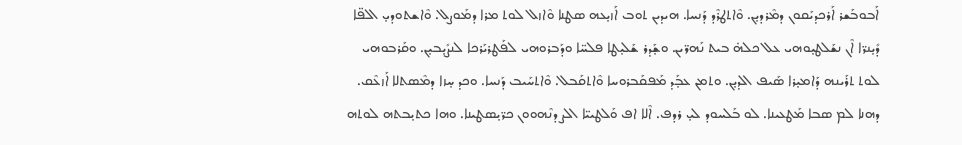ܐܰܒܘܒܰܫܪ ܐܰܪܟܕܝܰܩܘܢ ܕܡܶܪܕܝ̣ܢ. ܘܶܐܬܛܪܶܕ ܕܰܢܚܐ. ܗܝܕܝܢ ܬܘܒ ܐܰܙܝ̣ܥܗ ܣܛܢܐ ܘܶܐܙܠ ܠܘܬ ܡܪܐ ܕܡܰܘܨܠ. ܘܶܐܫܬܘܕܝ̣ ܐܠܦ̈ܐ ܕܺܝ̣ܢܪ̈ܐ ܐܶܢ ܢܫܰܠܛܝ̣ܘܗܝ ܥܠ ܟܠܗ̇ ܒܝܬ ܢܰܗܪ̈ܝܢ. ܘܫ̣ܰܕܪ ܫܰܠܝ̣ܛܐ ܦܠܚ̈ܐ ܘܕܰܒܪܘܗܝ ܠܦܰܛܪܝܰܪܟܐ ܠܢܨܺܝ̣ܒܝ̣ܢ. ܘܩܰܪܒܘܗܝ ܠܘܬ ܬܪܰܝܢܗ ܕܰܐܡܝ̣ܪܐ ܣܰܝܦ ܐܠܕܝ̣ܢ. ܘܬܡܢ ܥܒ̣ܰܕ ܡܰܦܩܰܒܪܘܚܐ ܘܶܐܬܩܰܒܠ. ܘܶܐܬܚܰܝܒ ܕܰܢܚܐ. ܘܟܕ ܚ̣ܙܐ ܕܡܶܣܬܠܐ ܐܰܙܥܶܩ. ܕܗܢܐ ܠܡ ܣܒܐ ܡܰܛܥܝܢܐ. ܠܘ ܒܰܠܚܘܕ ܠܝ̣ ܪܕܦ. ܐܶܠܐ ܐܦ ܘܰܠܛܝܝ̈ܐ ܐܠܨ ܕܢܶܗܘܘܢ ܟܪ̈ܝ̣ܣܛܝܢܐ. ܘܗܐ ܟܬܝ̣ܒܬܗ ܠܘܬܗ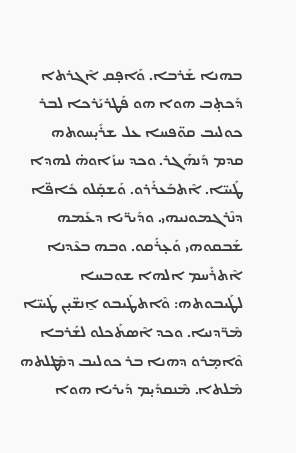ܒܗܢܐ ܫܰܪܒܐ. ܘܰܐܦ̣ܩ ܐܶܓܪܬܐ ܕܰܟܬ̣ܒ ܗܘܐ ܗܘ ܦܰܛܪܝܰܪܟܐ ܠܒܪ ܟܘܠܝܒ ܩܘ̈ܦܚܐ ܥܠ ܫܪܺܝ̣ܚܘܬܗ ܩܕܡ ܕܰܢܗܰܓܪ. ܘܟܕ ܚܙܰܐܘܗ̇ ܠܗܕܐ ܛܰܝܝ̈ܐ. ܐܶܬܒܰܥܪܰܪܘ. ܘܰܫܩ̣ܰܠܘ ܟܺܐܦ̈ܐ ܕܢܶܪܓܡܘܢܝܗܝ. ܘܕܰܝܪ̈ܝܐ ܕܥܰܡܗ ܫܰܒܩܘܗܝ ܘܰܥ̣ܪܰܩܘ. ܘܒܗ ܒܥܶܕܢܐ ܐܶܬܪܰܚܡ ܐܠܗܐ ܫܘܒܚܐ ܠܛܰܝܒܘܬܗ: ܘܶܐܬܛܰܝܒܘ ܐ̱ܢܫ̈ܝ̣ܢ ܛܰܝܝ̈ܐ ܡܶܪ̈ܕܢܝܐ. ܘܟܕ ܐܶܣܬܰܟܠܘ ܠܫܰܪܒܐ ܘܶܐܡ̣ܪܘ ܕܗܢܐ ܒܪ ܟܘܠܝܒ ܕܡܶܛܠܬܗ ܡܶܠܬܐ. ܡܶܢܩܕܺܝ̣ܡ ܕܰܝܪܝܐ ܗܘܐ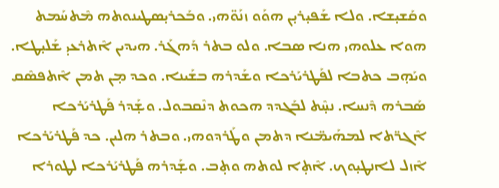ܘܩܰܫܝ̣ܫܐ. ܘܠܐ ܫܰܦܝ̣ܪܝ̣ܢ ܗܘܰܘ ܙܢܰܘ̈ܗܝ. ܘܒܰܟܪܝ̣ܣܛܝܢܘܬܗ ܡܶܬܚܰܡܬ ܗܘܐ ܥܠܘܗܝ ܗܢܐ ܣܒܐ. ܘܠܘ ܒܬܪ ܕܰܗܓܰܪ. ܗܝܕܝܢ ܐܶܬܪܥܝ̣ ܫܰܠܝ̣ܛܐ. ܘܝܰܗ̣ܒ ܟܬܒܐ ܠܦܰܛܪܝܰܪܟܐ ܘܫܰܕܪܗ ܒܫܰܝܢܐ. ܘܟܕ ܡ̣ܢ ܬܡܢ ܐܶܬܦܣܶܩ ܣܰܒܪܗ ܕܶܢܚܐ. ܢܚ̣ܶܬ ܠܒܰܓܕܕ ܗܟܘܬ ܕܢܶܩܒܘܠ. ܘܫ̣ܰܕܪ ܦܰܛܪܝܰܪܟܐ ܐܶܓܪ̈ܬܐ ܠܡܗܰܝܡ̈ܢܐ ܕܬܡܢ ܘܛܰܪܕܘܗܝ. ܘܒܬܪ ܗܠܝܢ. ܟܕ ܦܰܛܪܝܰܪܟܐ ܐܶܙܠ ܠܐܢܛܝ̣ܘܟ. ܐܶܬ̣ܐ ܠܘܬܗ ܘܬ̣ܒ. ܘܫ̣ܰܕܪܗ ܦܰܛܪܝܰܪܟܐ ܠܛܘܪܐ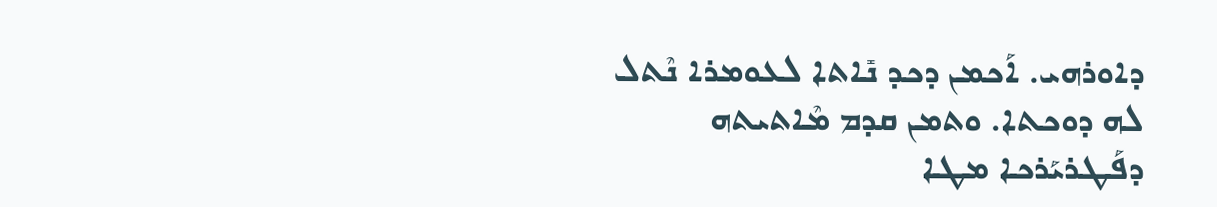ܕܐܘܪܗܝ. ܐܰܟܡܢ ܕܟܕ ܢܺܐܬܐ ܠܥܘܡܪܐ ܢܶܬܠ ܠܗ ܕܘܟܬܐ. ܘܬܡܢ ܩܕܡ ܡܶܐܬܝܬܗ ܕܦܰܛܪܝܰܪܟܐ ܡܛܐ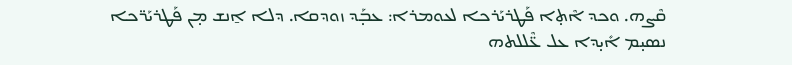ܩܶܨܗ. ܘܟܕ ܐܶܬ̣ܐ ܦܰܛܪܝܰܪܟܐ ܠܥܘܡܪܐ: ܥܒ̣ܰܕ ܙܘܕܩܐ. ܕܠܐ ܐ̱ܢܫ ܡ̣ܢ ܦܰܛܪܝܰܪ̈ܟܐ ܢܣܝ̣ܡ ܐܺܝ̣ܕܐ ܥܠ ܥ̈ܶܠܠܬܗ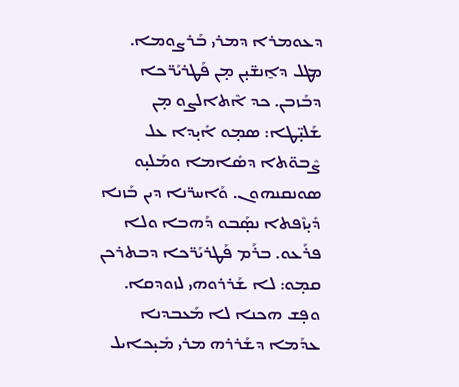ܕܥܘܡܪܐ ܕܡܪܝ ܒܰܪܨܘܡܐ. ܡܛܠ ܕܐ̱ܢܫ̈ܝ̣ܢ ܡ̣ܢ ܦܰܛܪܝܰܪ̈ܟܐ ܕܒܰܙܒܢ. ܟܕ ܐܶܬܐܠܨܘ ܡ̣ܢ ܫܰܠܝ̣̈ܛܐ: ܣܡ̣ܘ ܐܺܝ̣ܕܐ ܥܠ ܨܶܒܘ̈ܬܐ ܕܣܺܐܡܐ ܘܡܰܠܝ̣ܘ ܣܘܢܩܢܗܘܢ. ܘܰܐܚܪ̈ܢܐ ܕܝܢ ܒܰܙܢܐ ܕܺܝ̣ܙܶܦܬܐ ܢܣ̣ܰܒܘ ܕܰܗܒܐ ܘܠܐ ܦܪܰܥܘ. ܒܪܰܡ ܦܰܛܪܝܰܪ̈ܟܐ ܕܒܬܪܟܢ ܩܡ̣ܘ: ܠܐ ܫܰܪܪܘܗܝ ܠܙܘܕܩܐ. ܘܦ̣ܫ ܗܟܢܐ ܠܐ ܡܰܥܒܕܢܐ ܥܕܰܡܐ ܕܫܰܪܪܗ ܡܪܝ ܡܺܝ̣ܟܐܝܠ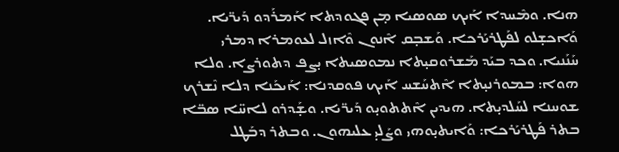ܗܢܐ. ܘܡܶܚܕܐ ܐܰܝܟ ܣܘܣܝܐ ܡ̣ܢ ܦܓܘܕܬܐ ܐܰܡܪܰܕܘ ܕܰܝܪ̈ܝܐ. ܘܰܐܟܫ̣ܠܘ ܠܦܰܛܪܝܰܪܟܐ. ܘܰܫܒ̣ܩ ܐܶܢܘܢ ܘܶܐܙܠ ܠܥܘܡܪܐ ܕܡܪܝ ܚܰܢܰܢܝܐ. ܘܟܕ ܒܝܰܕ ܡܰܫܪܘܩܝ̣ܬܐ ܢܡܘܣܝܬܐ ܝ̣ܨܦ ܕܬܘܪܨܐ. ܘܠܐ ܗܘܐ: ܒܡܘܪܢܝ̣ܬܐ ܐܶܬܚܰܫܚ ܐܰܝܟ ܦܘܩܕܢܐ: ܐܰܝܟܰܢܐ ܕܠܐ ܢܶܫܪܟ ܫܘܚܢܐ ܠܚܰܠܕܝ̣ܬܐ. ܗܝܕܝܢ ܐܶܬܬܘܝ̣ܘ ܕܰܝܪ̈ܝܐ. ܘܫ̣ܰܕܪܘ ܠܐܚ̈ܐ ܣܒ̈ܐ ܒܬܪ ܦܰܛܪܝܰܪܟܐ: ܘܰܐܝܬܝ̣ܘܗܝ ܘܨܰܠܝ̣ ܥܠܝܗܘܢ. ܘܒܬܪ ܕܒܰܛܠ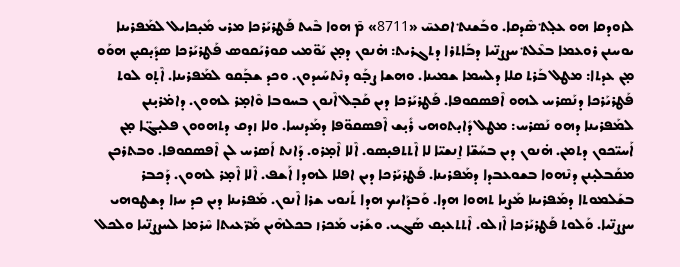ܠܙܘܕܩܐ ܗܘ ܥܠ̣ܬ݀ ܣܶܕܩܐ. ܘܒܰܫܢܬ݀ ܐܩܥܚ̄ «8711» ܡ̄ ܗܘܐ ܒܶܝܬ ܦܰܛܪܝܰܪܟܐ ܡܪܝ ܡܺܝ̣ܟܐܝܠ ܠܡܰܦܪܝܢܐ ܝܘܚܢܢ ܪܘܥܡܐ ܒܥܶܠܬ݀ ܚܨܨܢ̈ܝܐ ܕܒܰܐܬܪܐ ܕܬܓܪܝܬ: ܗ̇ܢܘܢ ܕܡ̣ܢ ܝܰܘ̈ܡܝ ܩܘܪܝܰܩܘܣ ܦܰܛܪܝܰܪܟܐ ܣܕܺܝ̣ܩܝ̣ܢ ܗܘܰܘ ܡ̣ܢ ܥܕܬܐ: ܡܛܠ ܒܰܪܬ ܩܠܐ ܕܠܚܡܐ ܫܡܝܢܐ. ܘܗܫܐ ܨܒ̣ܰܘ ܕܢܶܬܚܰܝܕܘܢ. ܘܟܕ ܫܒ̣ܰܩܘ ܠܡܰܦܪܝܢܐ. ܐܶܬ̣ܘ ܠܘܬ ܦܰܛܪܝܰܪܟܐ ܕܢܰܣܪܚ ܠܗܘ ܐܶܦܣܩܘܦܐ. ܦܰܛܪܝܰܪܟܐ ܕܝܢ ܩܰܒ̣ܠ ܐܶܢܘܢ ܒܚܘܒܐ ܘܶܐܡ̣ܪ ܠܗܘܢ. ܕܐܡ̇ܪܝ̣ܢܢ ܠܡܰܦܪܝܢܐ ܕܗܘ ܢܰܣܪܚ: ܡܛܠ ܕܺܐܝ̣ܬܘܗܝ ܪܺܝ̣ܫ ܐܶܦܣܩܘ̈ܦܐ ܕܡܰܕܢܚܐ. ܘܠܐ ܙܕܩ ܕܬܗܘܘܢ ܦܠܝ̣ܓ̈ܐ ܡ̣ܢ ܐܰܚܝ̈ܟܘܢ ܕܬܡܢ. ܗ̇ܢܘܢ ܕܝܢ ܒܚܰܫ̈ܐ ܐ̱ܢܫܝ̈ܐ ܠܐ ܐܶܬܬܦܝ̣ܣܘ. ܐܶܠܐ ܐܶܡ̣ܪܘ. ܕܰܐܢܬ ܐܰܣܪܚ ܠܢ ܐܶܦܣܩܘܦܐ. ܘܒܬܪܟܢ ܡܩܰܒܠܝ̣ܢܢ ܕܢܶܗܘܐ ܒܫܘܥܒܕܐ ܕܡܰܦܪܝܢܐ. ܦܰܛܪܝܰܪܟܐ ܕܝܢ ܐܦܠܐ ܠܗܕܐ ܐܰܫܦ. ܐܶܠܐ ܐܶܡ̣ܪ ܠܗܘܢ. ܕܰܟܒܪ ܒܫܰܠܡܘܬܐ ܕܡܰܦܪܝܢܐ ܡܰܨܝܐ ܬܗܘܐ ܗܕܐ. ܘܰܒܕܰܐܝܟ ܗܕܐ ܬܰܢܘܝ ܫܪܐ ܐܶܢܘܢ. ܡܰܦܪܝܢܐ ܕܝܢ ܟܕ ܚܙܐ ܕܫܛܘܗܝ ܚܨܨܢ̈ܝܐ. ܘܰܠܘܬ ܦܰܛܪܝܰܪܟܐ ܐܶܙܠܘ. ܐܶܬܬܥܝ̣ܩ ܣܰܓܝ. ܘܫܰܪܝ ܡܰܟܪܙ ܒܟܠܗܶܝܢ ܡܰܪ̈ܥܝܬܐ ܚܶܪܡܐ ܠܚܨܨܢ̈ܝܐ ܘܠܟܠ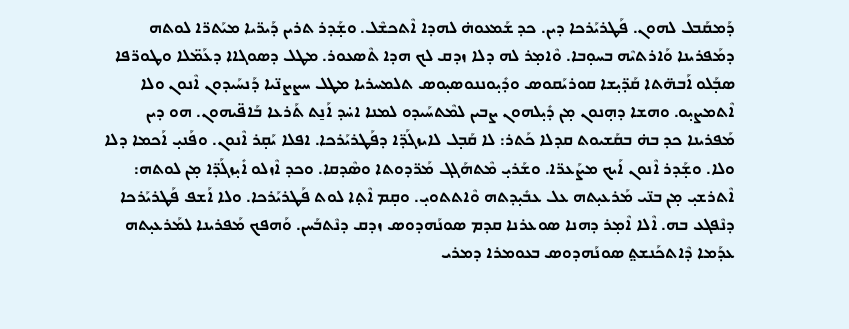ܕܰܡܩܰܒܠ ܠܗܘܢ. ܦܰܛܪܝܰܪܟܐ ܕܝܢ. ܟܕ ܫܰܡܥܘܗ̇ ܠܗܕܐ ܐܶܬܟܫܶܠ. ܘܫ̣ܰܕܪ ܬܪܝܢ ܕܰܝܪ̈ܝܐ ܡܝܰܬܪ̈ܐ ܠܘܬܗ ܕܡܰܦܪܝܢܐ ܘܰܐܪܬܝܶܗ ܒܚܘ̣ܒܐ. ܘܶܐܡ̣ܪ ܠܗ ܕܠܐ ܙܕܩ ܠܟ ܗܕܐ ܬܶܣܥܘܪ. ܡܛܠ ܕܣܘܓܐܐ ܕܥܰܡ̈ܠܐ ܘܛܘܪ̈ܦܐ ܣܒ̣ܰܠܘ ܐܰܒܗ̈ܬܐ ܩܰܕ̈ܝ̣ܫܐ ܩܘܪܝܰܩܘܣ ܘܕܺܝ̣ܘܢܢܘܣܝ̣ܘܣ ܬܠܡܚܪܝܐ ܡܛܠ ܚܨܨܢ̈ܝܐ ܕܰܢܚܰܝܕܘܢ ܐܶܢܘܢ ܘܠܐ ܐܶܬܡܨܝ̣ܘ. ܘܗܫܐ ܕܗ̣ܢܘܢ ܡ̣ܢ ܕܺܝ̣ܠܗܘܢ ܨܒܝܢ ܠܡܶܬܚܰܝܕܘ ܠܡܢܐ ܐܚ̇ܕ ܐܰܢ̱ܬ ܬܰܪܥܐ ܒܰܐܦ̈ܝܗܘܢ. ܗܘ ܕܝܢ ܡܰܦܪܝܢܐ ܟܕ ܒܗ̇ ܒܩܰܫܝܘܬ ܩܕܠܐ ܟܰܬܪ: ܠܐ ܩܰܒ̣ܠ ܠܐܝܙܓܰܕ̈ܐ ܕܦܰܛܪܝܰܪܟܐ. ܐܦܠܐ ܝܰܩ̣ܪ ܐܶܢܘܢ. ܘܦܰܢܝ̣ ܐܰܟܡܐ ܕܠܐ ܘܠܐ. ܘܫ̣ܰܕܪ ܐܶܢܘܢ ܐܰܝܟ ܡܨܰܥܪ̈ܐ. ܘܫܰܪܝ̣ ܡܶܬܗܰܓܓ ܡܰܪ̈ܕܘܬܐ ܘܣܶܕܩܐ. ܘܟܕ ܐܶܙܠܘ ܐܺܝ̣ܙܓܰܕ̈ܐ ܡ̣ܢ ܠܘܬܗ: ܐܶܬܪܫܝ̣ ܡ̣ܢ ܒܢ̈ܝ ܡܰܪܥܝ̣ܬܗ ܥܠ ܥܒܺܝ̣ܕܬܗ ܘܶܐܬܬܘܝ̣. ܘܩ̣ܡ ܐܶܬ̣ܐ ܠܘܬ ܦܰܛܪܝܰܪܟܐ. ܘܠܐ ܐܰܫܦ ܦܰܛܪܝܰܪܟܐ ܕܢܶܦܓܥ ܒܗ. ܐܶܠܐ ܐܶܡ̣ܪ ܕܗܢܐ ܣܘܥܪܢܐ ܩܕܡ ܣܘܢܰܗܕܘܣ ܙܕܩ ܕܢܶܬܒܰܚܢ. ܘܰܗܦܟ ܡܰܦܪܝܢܐ ܠܡܰܪܥܝ̣ܬܗ ܥܕܰܡܐ ܕܶܐܬܟܰܢܫܬ݀ ܣܘܢܰܗܕܘܣ ܒܥܘܡܪܐ ܕܡܪܝ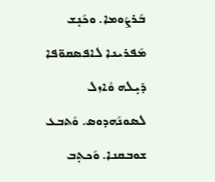ܒܰܪܨܰܘܡܐ. ܘܟܰܢ̣ܫ ܡܰܦܪܝܢܐ ܠܐܦܣܩܘ̈ܦܐ ܕܺܝ̣ܠܗ ܘܶܐܙܠ ܠܣܘܢܰܗܕܘܣ. ܘܰܬܒܥ ܫܘܒܩܢܐ. ܘܰܟܬ̣ܒ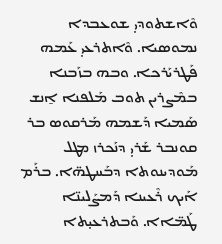ܘܶܐܫܬܘܕܝ̣ ܫܘܥܒܕܐ ܢܡܘܣܝܐ. ܘܶܐܬܪܥܝ̣ ܥܰܡܗ ܦܰܛܪܝܰܪܟܐ. ܘܒܗ ܒܙܰܒܢܐ ܒܡܶܨܪܝܢ ܬܘܒ ܡܰܠܦܢܐ ܐ̱ܢܫ ܣܰܡܝܐ ܕܰܫܡܗ ܡܰܪܩܘܣ ܒܪ ܩܘܢܒܪ ܫܰܪܝ̣ ܕܢܰܟܪܙ ܡܛܠ ܡܰܘܕܝܢܘܬܐ ܕܒܰܚܛܗ̈ܐ. ܒܪܰܡ ܐܰܝܟ ܪܶܥܝܢܐ ܕܰܡܨܰܠܝܢ̈ܐ ܛܰܡ̈ܐܐ. ܘܰܒܬܪܥܝ̣ܬܐ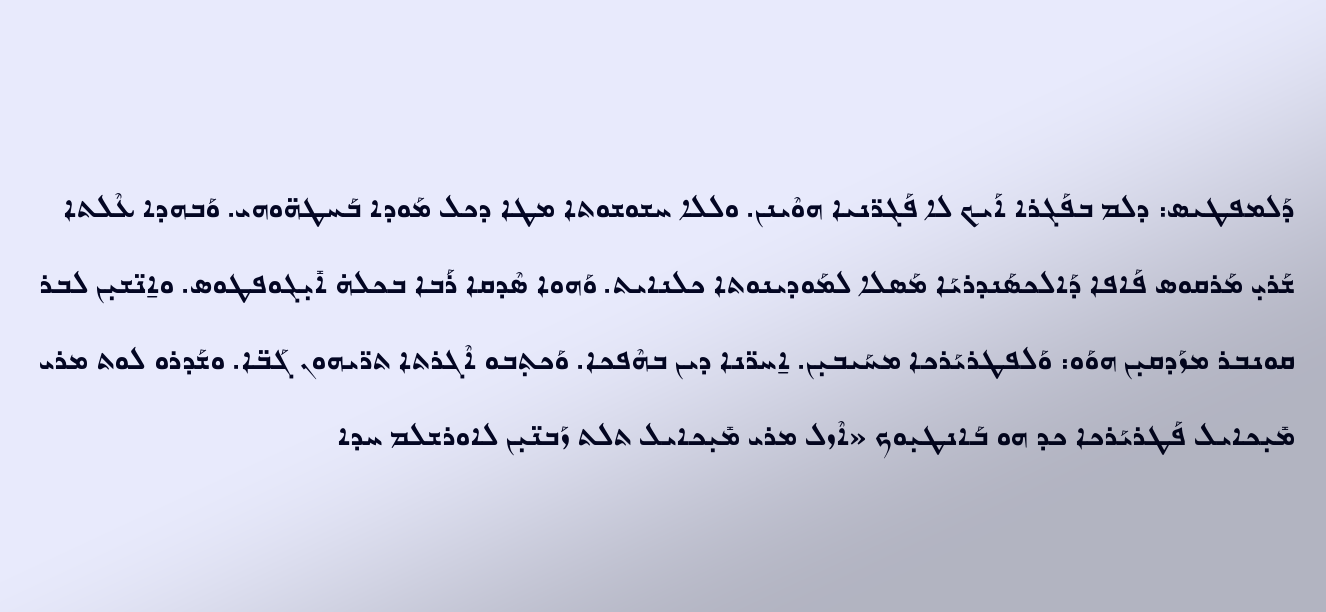ܕܰܠܡܦܛܝܣ: ܕܠܡ ܒܦܰܓܪܐ ܐܰܝܟ ܠܐ ܦܰܓܪ̈ܢܝܐ ܗܘܶܝܢܢ. ܘܠܠܐ ܚܫܘܫܘܬܐ ܡܛܐ ܕܟܠ ܡܰܘܕܐ ܒܰܚܛܗ̈ܘܗܝ. ܘܰܒܗܕܐ ܥܶܠܬܐ ܫܰܪܝ̣ ܡܰܪܩܘܣ ܦܰܐܦܐ ܕܰܐܠܟܣܰܢܕܪܝܰܐ ܡܰܣܠܐ ܠܡܰܘܕܝܢܘܬܐ ܟܠܢܐܝܬ. ܘܰܗܘܐ ܣܶܕܩܐ ܪܰܒܐ ܒܟܠܗ̇ ܐܺܝ̣ܓܘܦܛܘܣ. ܘܐ̱ܢ̈ܫܝ̣ܢ ܠܒܪ ܩܘܢܒܪ ܡܙܰܕܩܝ̣ܢ ܗܘܰܘ: ܘܰܠܦܛܪܝܰܪܟܐ ܡܚܰܝܒܝ̣ܢ. ܐ̱ܚܪ̈ܢܐ ܕܝܢ ܒܗܶܦܟܐ. ܘܰܟܬ̣ܒܘ ܐܶܓܪܬܐ ܬܪ̈ܝܗܘܢ ܓܰܒ̈ܐ. ܘܫܰܕܪܘ ܠܘܬ ܡܪܝ ܡܺܝ̣ܟܐܝܠ ܦܰܛܪܝܰܪܟܐ ܟܕ ܗܘ ܒܰܐܢܛܝ̣ܘܟ «ܐܶܙܠ ܡܪܝ ܡܺܝ̣ܟܐܝܠ ܬܠܬ ܙܰܒܢ̈ܝ̣ܢ ܠܐܘܪܫܠܡ ܚܕܐ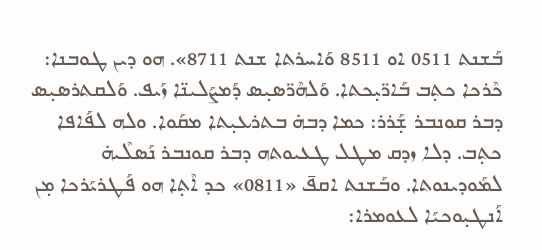ܒܰܫܢܬ 0511 ܐܘ 8511 ܘܰܐܚܪܬܐ ܫܢܬ 8711». ܗܘ ܕܝܢ ܛܘܒܢܐ: ܟܶܪܟܐ ܟܬ̣ܒ ܒܰܐܪ̈ܝ̣ܟܬܐ. ܘܰܠܗܶܪ̈ܣܝ̣ܣ ܕܰܡܨܰܠܝܢ̈ܐ ܙܰܝܦ. ܘܰܠܩܬܪܣܝ̣ܣ ܕܒܪ ܩܘܢܒܪ ܫ̣ܰܪܪ: ܟܡܐ ܕܒܗ̇ ܒܬܪܥܝ̣ܬܐ ܡܩܰܘܐ. ܘܠܗ ܠܦܰܐܦܐ ܟܬ̣ܒ. ܕܠܐ ܙܕܩ ܡܛܠ ܛܥܝܘܬܗ ܕܒܪ ܩܘܢܒܪ ܢܰܣܠܶܝܗ̇ ܠܡܰܘܕܝܢܘܬܐ. ܘܒܰܫܢܬ ܐܩܦ̄ «0811» ܟܕ ܐܶܬ̣ܐ ܗܘ ܦܰܛܪܝܰܪܟܐ ܡ̣ܢ ܐܰܢܛܝ̣ܘܟܝܰܐ ܠܥܘܡܪܐ: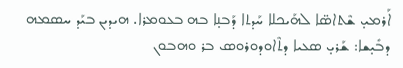ܐܰܪܡܝ̣ ܫܶܬܐܣ̈ܐ ܠܗܰܝܟܠܐ ܚܰܕܬܐ ܕܰܒܢ̣ܐ ܒܗ ܒܥܘܡܪܐ. ܗܝܕܝܢ ܒܝܰܕ ܚܣܡܗ ܕܒܺܝ̣ܫܐ: ܫܰܪܝ̣ ܣܥܝܐ ܕܬܶܐܘܕܘܪܘܣ ܒܪ ܘܗܒܘܢ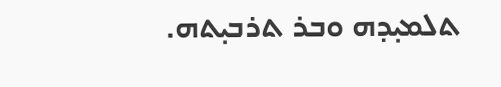ܬܠܡܝ̣ܕܗ ܘܒܪ ܬܪܒܝ̣ܬܗ.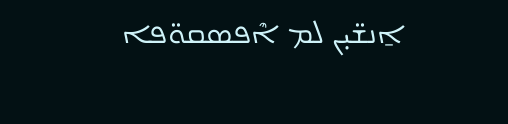ܐ̱ܢܫ̈ܝ̣ܢ ܠܡ ܐܶܦܣܩܘ̈ܦܐ